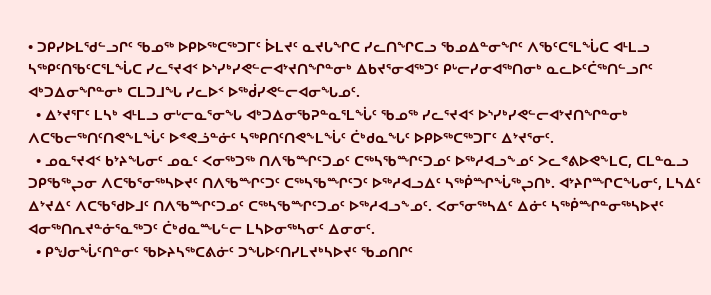• ᑐᑭᓯᐅᒪᖁᓪᓗᒋᑦ ᖃᓄᖅ ᐅᑭᐅᖅᑕᖅᑐᒥᑦ ᐆᒪᔪᑦ ᓇᔪᒐᖏᑕ ᓯᓚᑎᖏᑕᓗ ᖃᓄᐃᓐᓂᖏᑦ ᐱᖃᑦᑕᕐᒪᖔᑕ ᐊᒻᒪᓗ ᓴᖅᑭᑦᑎᖃᑦᑕᕐᒪᖔᑕ ᓯᓚᕐᔪᐊᑉ ᐅᔅᓯᒃᓯᕙᓪᓕᐊᔾᔪᑎᖏᓐᓂᒃ ᐃᑲᔪᕐᓂᐊᖅᑐᑦ ᑭᒡᓕᓯᓂᐊᖅᑎᓂᒃ ᓇᓚᐅᑦᑖᖅᑎᓪᓗᒋᑦ ᐊᒃᑐᐃᓂᖏᓐᓂᒃ ᑕᒪᑐᒧᖓ ᓯᓚᐅᑉ ᐅᖅᑰᓯᕙᓪᓕᐊᓂᖓᓄᑦ.
  • ᐃᔾᔪᕐᒥᑦ ᒪᓴᒃ ᐊᒻᒪᓗ ᓂᒡᓕᓇᕐᓂᖓ ᐊᒃᑐᐃᓂᖃᕈᓐᓇᕐᒪᖔᑦ ᖃᓄᖅ ᓯᓚᕐᔪᐊᑉ ᐅᔅᓯᒃᓯᕙᓪᓕᐊᔾᔪᑎᖏᓐᓂᒃ ᐱᑕᖃᓕᖅᑎᑦᑎᕙᖕᒪᖔᑦ ᐅᕝᕙᓘᓐᓃᑦ ᓴᖅᑭᑎᑦᑎᕙᖕᒪᖔᑦ ᑖᒃᑯᓇᖓᑦ ᐅᑭᐅᖅᑕᖅᑐᒥᑦ ᐃᔾᔪᕐᓂᑦ.
  • ᓄᓇᕐᔪᐊᑉ ᑲᔾᔨᖓᓂᑦ ᓄᓇᑦ ᐸᓂᖅᑐᖅ ᑎᐱᖃᙱᑦᑐᓄᑦ ᑕᖅᓴᖃᙱᑦᑐᓄᑦ ᐅᖅᓱᐊᓗᖕᓄᑦ ᐳᓚᕝᕕᐅᕙᖕᒪᑕ, ᑕᒪᓐᓇᓗ ᑐᑭᖃᖅᖢᓂ ᐱᑕᖃᕐᓂᖅᓴᐅᔪᑦ ᑎᐱᖃᙱᑦᑐᑦ ᑕᖅᓴᖃᙱᑦᑐᑦ ᐅᖅᓱᐊᓗᐃᑦ ᓴᖅᑮᙱᖔᖅᖢᑎᒃ. ᐊᔾᔨᒋᙱᑕᖓᓂᑦ, ᒪᓴᐃᑦ ᐃᔾᔪᐃᑦ ᐱᑕᖃᕐᑯᐅᒧᑦ ᑎᐱᖃᙱᑦᑐᓄᑦ ᑕᖅᓴᖃᙱᑦᑐᓄᑦ ᐅᖅᓱᐊᓗᖕᓄᑦ. ᐸᓂᕐᓂᖅᓴᐃᑦ ᐃᓃᑦ ᓴᖅᑮᙱᓐᓂᖅᓴᐅᔪᑦ ᐊᓂᖅᑎᕆᔪᓐᓃᕐᓇᖅᑐᑦ ᑖᒃᑯᓇᙵᓪᓕ ᒪᓴᐅᓂᖅᓴᓂᑦ ᐃᓂᓂᑦ.
  • ᑭᖑᓂᖔᑦᑎᓐᓂᑦ ᖃᐅᔨᓴᖅᑕᕕᓃᑦ ᑐᖓᐅᑦᑎᓯᒪᔪᒃᓴᐅᔪᑦ ᖃᓄᑎᒋᑦ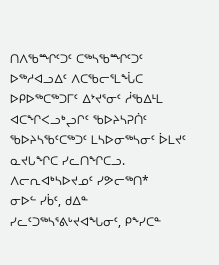ᑎᐱᖃᙱᑦᑐᑦ ᑕᖅᓴᖃᙱᑦᑐᑦ ᐅᖅᓱᐊᓗᐃᑦ ᐱᑕᖃᓕᕐᒪᖔᑕ ᐅᑭᐅᖅᑕᖅᑐᒥᑦ ᐃᔾᔪᕐᓂᑦ ᓲᖃᐃᒻᒪ ᐊᑕᖏᐸᓗᒃᖢᒋᑦ ᖃᐅᔨᓴᕈᑏᑦ ᖃᐅᔨᓴᖃᑦᑕᖅᑐᑦ ᒪᓴᐅᓂᖅᓴᓂᑦ ᐆᒪᔪᑦ ᓇᔪᒐᖏᑕ ᓯᓚᑎᖏᑕᓗ.
ᐱᓕᕆᐊᒃᓴᐅᔪᓄᑦ ᓯᕗᓕᖅᑎ*
ᓂᐅᓪ ᓯᑳᑦ, ᑯᐃᓐ ᓯᓚᑦᑐᖅᓴᕐᕕᒡᔪᐊᖓᓂᑦ, ᑭᖕᓯᑕᓐ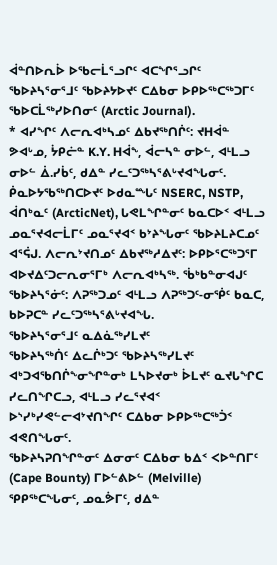ᐋᓐᑎᐅᕆᐆ ᐅᖃᓕᒫᕐᓗᒋᑦ ᐊᑕᖏᕐᓗᒋᑦ ᖃᐅᔨᓴᕐᓂᕐᒧᑦ ᖃᐅᔨᔭᐅᔪᑦ ᑕᐃᑲᓂ ᐅᑭᐅᖅᑕᖅᑐᒥᑦ ᖃᐅᑕᒫᖅᓯᐅᑎᓂᑦ (Arctic Journal).
* ᐊᓯᖏᑦ ᐱᓕᕆᐊᒃᓴᓄᑦ ᐃᑲᔪᖅᑎᒌᑦ: ᔪᕼᐋᓐ ᕗᐊᒡᓄ, ᔮᑭᓖᓐ K.Y. ᕼᐋᖕ, ᐋᓕᓴᓐ ᓂᐅᓪ, ᐊᒻᒪᓗ ᓂᐅᓪ ᐄ.ᓯᑳᑦ, ᑯᐃᓐ ᓯᓚᑦᑐᖅᓴᕐᕕᒡᔪᐊᖓᓂᑦ. ᑮᓇᐅᔭᖃᖅᑎᑕᐅᔪᑦ ᐅᑯᓇᙵᑦ NSERC, NSTP, ᐋᑎᒃᓇᑦ (ArcticNet), ᒐᕙᒪᖏᓐᓂᑦ ᑲᓇᑕᐅᑉ ᐊᒻᒪᓗ ᓄᓇᕐᔪᐊᓕᒫᒥᑦ ᓄᓇᕐᔪᐊᑉ ᑲᔾᔨᖓᓂᑦ ᖃᐅᔨᒪᔨᑕᓄᑦ ᐊᕐᕌᒍ. ᐱᓕᕆᔾᔪᑎᓄᑦ ᐃᑲᔪᖅᓱᐃᔪᑦ: ᐅᑭᐅᕐᑕᖅᑐᕐᒥ ᐊᐅᔪᐃᑦᑐᓕᕆᓂᕐᒥᒃ ᐱᓕᕆᐊᒃᓴᖅ. ᖄᒃᑲᓐᓂᐊᒍᑦ ᖃᐅᔨᓴᕐᓃᑦ: ᐱᕈᖅᑐᓄᑦ ᐊᒻᒪᓗ ᐱᕈᖅᑐᑦ-ᓂᖀᑦ ᑲᓇᑕ, ᑲᐅᕈᑕᓐ ᓯᓚᑦᑐᖅᓴᕐᕕᒡᔪᐊᖓ.
ᖃᐅᔨᓴᕐᓂᕐᒧᑦ ᓇᐃᓈᖅᓯᒪᔪᑦ
ᖃᐅᔨᓴᖅᑏᑦ ᐃᓚᒌᒃᑐᑦ ᖃᐅᔨᓴᖅᓯᒪᔪᑦ ᐊᒃᑐᐊᖃᑎᒌᖕᓂᖏᓐᓂᒃ ᒪᓴᐅᔪᓂᒃ ᐆᒪᔪᑦ ᓇᔪᒐᖏᑕ ᓯᓚᑎᖏᑕᓗ, ᐊᒻᒪᓗ ᓯᓚᕐᔪᐊᑉ ᐅᔅᓯᒃᓯᕙᓪᓕᐊᔾᔪᑎᖏᑦ ᑕᐃᑲᓂ ᐅᑭᐅᖅᑕᖅᑑᑉ ᐊᕙᑎᖓᓂᑦ.
ᖃᐅᔨᓴᕈᑎᖏᓐᓂᑦ ᐃᓂᓂᑦ ᑕᐃᑲᓂ ᑲᐃᑉ ᐸᐅᓐᑎᒥᑦ (Cape Bounty) ᒥᐅᓪᕕᐅᓪ (Melville) ᕿᑭᖅᑕᖓᓂᑦ, ᓄᓇᕘᒥᑦ, ᑯᐃᓐ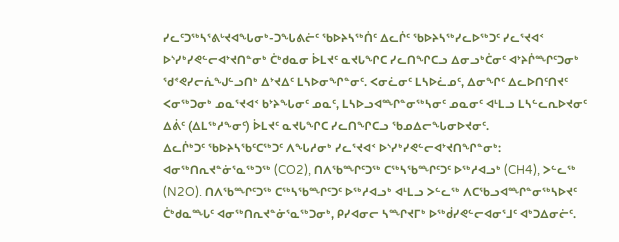ᓯᓚᑦᑐᖅᓴᕐᕕᒡᔪᐊᖓᓂᒃ-ᑐᖓᕕᓖᑦ ᖃᐅᔨᓴᖅᑏᑦ ᐃᓚᒌᑦ ᖃᐅᔨᓴᖅᓯᓚᐅᖅᑐᑦ ᓯᓚᕐᔪᐊᑉ ᐅᔅᓯᒃᓯᕙᓪᓕᐊᔾᔪᑎᓐᓂᒃ ᑖᒃᑯᓇᓂ ᐆᒪᔪᑦ ᓇᔪᒐᖏᑕ ᓯᓚᑎᖏᑕᓗ ᐃᓂᓗᒃᑖᓂᑦ ᐊᔾᔨᒌᙱᑦᑐᓂᒃ ᖁᕝᕙᓯᓕᕇᖑᓪᓗᑎᒃ ᐃᔾᔪᐃᑦ ᒪᓴᐅᓂᖏᓐᓂᑦ. ᐸᓂᓛᓂᑦ ᒪᓴᐅᓛᓄᑦ, ᐃᓂᖏᑦ ᐃᓚᐅᑎᑦᑎᔪᑦ ᐸᓂᖅᑐᓂᒃ ᓄᓇᕐᔪᐊᑉ ᑲᔾᔨᖓᓂᑦ ᓄᓇᑦ, ᒪᓴᐅᓗᐊᙱᓐᓂᖅᓴᓂᑦ ᓄᓇᓂᑦ ᐊᒻᒪᓗ ᒪᓴᓪᓚᕆᐅᔪᓂᑦ ᐃᕖᑦ (ᐃᒪᖅᓱᖕᓂᑦ) ᐆᒪᔪᑦ ᓇᔪᒐᖏᑕ ᓯᓚᑎᖏᑕᓗ ᖃᓄᐃᓕᖓᓂᐅᔪᓂᑦ.
ᐃᓚᒌᒃᑐᑦ ᖃᐅᔨᓴᖃᑦᑕᖅᑐᑦ ᐱᖓᓱᓂᒃ ᓯᓚᕐᔪᐊᑉ ᐅᔅᓯᒃᓯᕙᓪᓕᐊᔾᔪᑎᖏᓐᓂᒃ: ᐊᓂᖅᑎᕆᔪᓐᓃᕐᓇᖅᑐᖅ (CO2), ᑎᐱᖃᙱᑦᑐᖅ ᑕᖅᓴᖃᙱᑦᑐᑦ ᐅᖅᓱᐊᓗᒃ (CH4), ᐳᓪᓚᖅ (N2O). ᑎᐱᖃᙱᑦᑐᖅ ᑕᖅᓴᖃᙱᑦᑐᑦ ᐅᖅᓱᐊᓗᒃ ᐊᒻᒪᓗ ᐳᓪᓚᖅ ᐱᑕᖃᓗᐊᙱᓐᓂᖅᓴᐅᔪᑦ ᑖᒃᑯᓇᙵᑦ ᐊᓂᖅᑎᕆᔪᓐᓃᕐᓇᖅᑐᓂᒃ, ᑭᓯᐊᓂᓕ ᓴᙱᔪᒥᒃ ᐅᖅᑰᓯᕙᓪᓕᐊᓂᕐᒧᑦ ᐊᒃᑐᐃᓂᓖᑦ.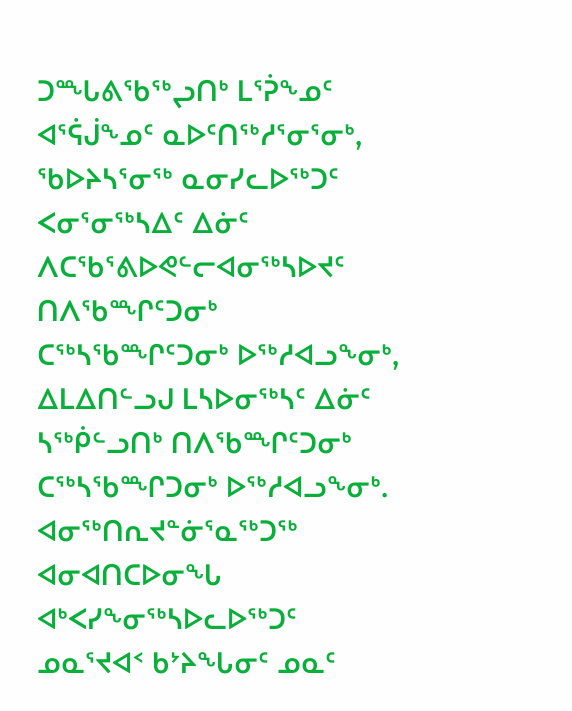ᑐᙵᕕᖃᖅᖢᑎᒃ ᒪᕐᕉᖕᓄᑦ ᐊᕐᕌᒎᖕᓄᑦ ᓇᐅᑦᑎᖅᓱᕐᓂᕐᓂᒃ, ᖃᐅᔨᓴᕐᓂᖅ ᓇᓂᓯᓚᐅᖅᑐᑦ ᐸᓂᕐᓂᖅᓴᐃᑦ ᐃᓃᑦ ᐱᑕᖃᕐᕕᐅᕙᓪᓕᐊᓂᖅᓴᐅᔪᑦ ᑎᐱᖃᙱᑦᑐᓂᒃ ᑕᖅᓴᖃᙱᑦᑐᓂᒃ ᐅᖅᓱᐊᓗᖕᓂᒃ, ᐃᒪᐃᑎᓪᓗᒍ ᒪᓴᐅᓂᖅᓴᑦ ᐃᓃᑦ ᓴᖅᑮᓪᓗᑎᒃ ᑎᐱᖃᙱᑦᑐᓂᒃ ᑕᖅᓴᖃᙱᑐᓂᒃ ᐅᖅᓱᐊᓗᖕᓂᒃ. ᐊᓂᖅᑎᕆᔪᓐᓃᕐᓇᖅᑐᖅ ᐊᓂᐊᑎᑕᐅᓂᖓ ᐊᒃᐸᓯᖕᓂᖅᓴᐅᓚᐅᖅᑐᑦ ᓄᓇᕐᔪᐊᑉ ᑲᔾᔨᖓᓂᑦ ᓄᓇᑦ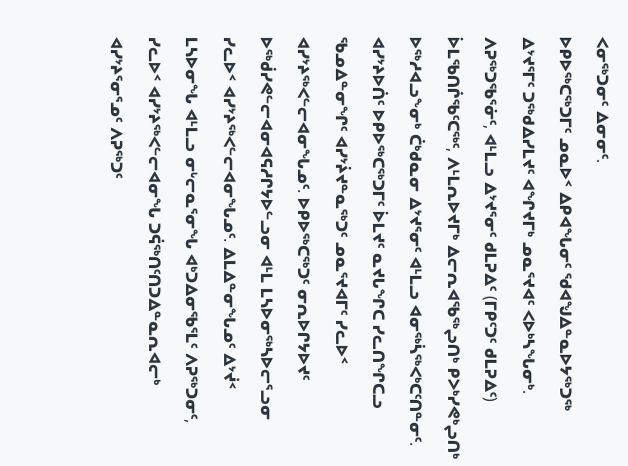ᐸᓂᖅᑐᓂᑦ ᐃᓂᓂᑦ.
ᐅᑭᐅᖅᑕᖅᑐᒥᑦ ᓄᓇᐅᑉ ᐃᑭᐊᖓᓂᑦ ᖁᐊᖑᐃᓐᓇᐅᔭᖅᑐᖅ ᐃᔾᔪᕐᒥᑦ ᑐᖅᑯᐃᓯᒪᔪᑦ ᐊᖏᔪᒥᒃ ᓄᓇᕐᔪᐊᑦ ᐸᐅᒃᓴᖓᓂᒃ. ᐱᕈᖅᑐᖃᕐᓃᑦ, ᐊᒻᒪᓗ ᐃᔾᔪᕐᓂᑦ ᑯᒪᕈᐃᑦ (ᒥᑭᑦᑐᑦ ᑯᒪᕈᐃᑦ) ᐆᒪᖃᑎᒌᖃᑦᑕᖅᑦ, ᐱᒻᒪᕆᐅᔪᒥᒃ ᐃᓕᕆᐊᖃᖅᖢᑎᒃ ᑭᐳᒃᓯᕙᒃᖢᑎᒃ ᐅᖅᓱᐊᓗᖕᓂᒃ ᑖᒃᑯᓇᓂ ᐃᔾᔪᕐᓂᑦ ᐊᒻᒪᓗ ᐊᓂᖅᓵᖅᐸᒃᑕᑦᑎᓐᓂᑦ.
ᐊᓯᔾᔨᐅᑏᑦ ᐅᑭᐅᖅᑕᖅᑐᒥᑦ ᐆᒪᔪᑦ ᓇᔪᒐᖏᑕ ᓯᓚᑎᖏᑕᓗ ᖃᓄᐃᓐᓂᖏᑦ ᐊᓯᔾᔩᔪᓐᓇᖅᑐᑦ ᓄᓇᕐᔪᐊᒥᑦ ᓯᓚᐅᑉ ᐊᓯᔾᔨᖅᐸᓪᓕᐊᓂᖓᓄᑦ. ᐅᑭᐅᖅᑕᖅᑐᑦ ᓂᕆᐅᒋᔭᐅᔪᑦ ᐅᖅᑰᓯᕙᓪᓕᐊᓂᐊᕋᓱᒋᔭᐅᓪᓗᓂ ᐊᒻᒪ ᒪᓴᐅᓂᖅᓴᐅᓕᕐᓗᓂ ᓯᓚᐅᑉ ᐊᓯᔾᔨᖅᐸᓪᓕᐊᓂᖓᓄᑦ. ᐃᒪᐃᓐᓂᖓᓄᑦ ᐃᔾᔫᑉ ᒪᓴᐅᓂᖓ ᐊᒻᒪᓗ ᓂᒡᓕᓇᕐᓂᖓ ᐊᒃᑐᐃᓂᖃᕐᒪᑦ ᐱᕈᖅᑐᓂᑦ, ᓯᓚᐅᑉ ᐊᓯᔾᔨᖅᐸᓪᓕᐊᓂᖓ ᑐᕌᖅᑎᑦᑎᑐᐃᓐᓇᕆᐊᓕᒃ ᐊᓯᔾᔨᕐᓂᕐᓄᑦ ᐱᕈᖅᑐᑦ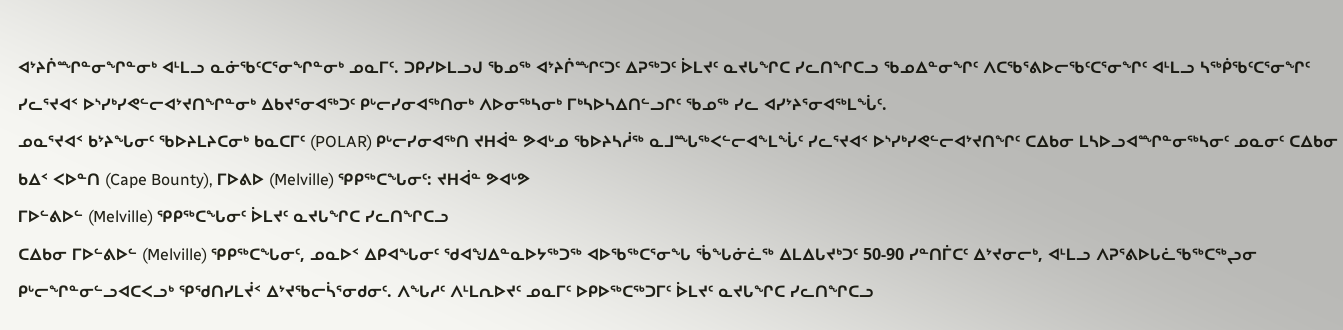ᐊᔾᔨᒌᙱᓐᓂᖏᓐᓂᒃ ᐊᒻᒪᓗ ᓇᓃᖃᑦᑕᕐᓂᖏᓐᓂᒃ ᓄᓇᒥᑦ. ᑐᑭᓯᐅᒪᓗᒍ ᖃᓄᖅ ᐊᔾᔨᒌᙱᑦᑐᑦ ᐃᕈᖅᑐᑦ ᐆᒪᔪᑦ ᓇᔪᒐᖏᑕ ᓯᓚᑎᖏᑕᓗ ᖃᓄᐃᓐᓂᖏᑦ ᐱᑕᖃᕐᕕᐅᓕᖃᑦᑕᕐᓂᖏᑦ ᐊᒻᒪᓗ ᓴᖅᑮᖃᑦᑕᕐᓂᖏᑦ ᓯᓚᕐᔪᐊᑉ ᐅᔅᓯᒃᓯᕙᓪᓕᐊᔾᔪᑎᖏᓐᓂᒃ ᐃᑲᔪᕐᓂᐊᖅᑐᑦ ᑭᒡᓕᓯᓂᐊᖅᑎᓂᒃ ᐱᐅᓂᖅᓴᓂᒃ ᒥᒃᓴᐅᓴᐃᑎᓪᓗᒋᑦ ᖃᓄᖅ ᓯᓚ ᐊᓯᔾᔨᕐᓂᐊᖅᒪᖔᑦ.
ᓄᓇᕐᔪᐊᑉ ᑲᔾᔨᖓᓂᑦ ᖃᐅᔨᒪᔨᑕᓂᒃ ᑲᓇᑕᒥᑦ (POLAR) ᑭᒡᓕᓯᓂᐊᖅᑎ ᔪᕼᐋᓐ ᕗᐊᒡᓄ ᖃᐅᔨᓴᓲᖅ ᓇᒧᙵᖅᐸᓪᓕᐊᖕᒪᖔᑦ ᓯᓚᕐᔪᐊᑉ ᐅᔅᓯᒃᓯᕙᓪᓕᐊᔾᔪᑎᖏᑦ ᑕᐃᑲᓂ ᒪᓴᐅᓗᐊᙱᓐᓂᖅᓴᓂᑦ ᓄᓇᓂᑦ ᑕᐃᑲᓂ ᑲᐃᑉ ᐸᐅᓐᑎ (Cape Bounty), ᒥᐅᕕᐅ (Melville) ᕿᑭᖅᑕᖓᓂᑦ: ᔪᕼᐋᓐ ᕗᐊᒡᕗ
ᒥᐅᓪᕕᐅᓪ (Melville) ᕿᑭᖅᑕᖓᓂᑦ ᐆᒪᔪᑦ ᓇᔪᒐᖏᑕ ᓯᓚᑎᖏᑕᓗ
ᑕᐃᑲᓂ ᒥᐅᓪᕕᐅᓪ (Melville) ᕿᑭᖅᑕᖓᓂᑦ, ᓄᓇᐅᑉ ᐃᑭᐊᖓᓂᑦ ᖁᐊᖑᐃᓐᓇᐅᔭᖅᑐᖅ ᐊᐅᖃᖅᑕᕐᓂᖓ ᖄᖓᓃᓛᖅ ᐃᒪᐃᒐᔪᒃᑐᑦ 50-90 ᓯᓐᑎᒦᑕᑦ ᐃᔾᔪᓂᓕᒃ, ᐊᒻᒪᓗ ᐱᕈᕐᕕᐅᒐᓛᖃᖅᑕᖅᖢᓂ ᑭᒡᓕᖏᓐᓂᓪᓗᐊᑕᐸᓗᒃ ᕿᖁᑎᓯᒪᔫᑉ ᐃᔾᔪᖃᓕᓵᕐᓂᑯᓂᑦ. ᐱᖓᓱᑦ ᐱᒻᒪᕆᐅᔪᑦ ᓄᓇᒥᑦ ᐅᑭᐅᖅᑕᖅᑐᒥᑦ ᐆᒪᔪᑦ ᓇᔪᒐᖏᑕ ᓯᓚᑎᖏᑕᓗ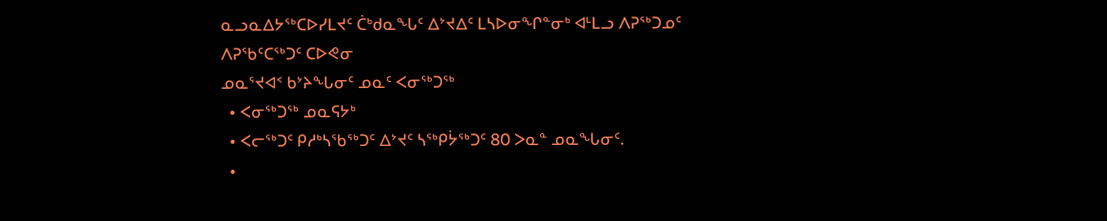ᓇᓗᓇᐃᔭᖅᑕᐅᓯᒪᔪᑦ ᑖᒃᑯᓇᖓᑦ ᐃᔾᔪᐃᑦ ᒪᓴᐅᓂᖏᓐᓂᒃ ᐊᒻᒪᓗ ᐱᕈᖅᑐᓄᑦ ᐱᕈᖃᑦᑕᖅᑐᑦ ᑕᐅᕙᓂ
ᓄᓇᕐᔪᐊᑉ ᑲᔾᔨᖓᓂᑦ ᓄᓇᑦ ᐸᓂᖅᑐᖅ
  • ᐸᓂᖅᑐᖅ ᓄᓇᕋᔭᒃ
  • ᐸᓕᖅᑐᑦ ᑭᓱᒃᓴᖃᖅᑐᑦ ᐃᔾᔪᑦ ᓴᖅᑭᔮᖅᑐᑦ 80 ᐳᓇᓐ ᓄᓇᖓᓂᑦ.
  •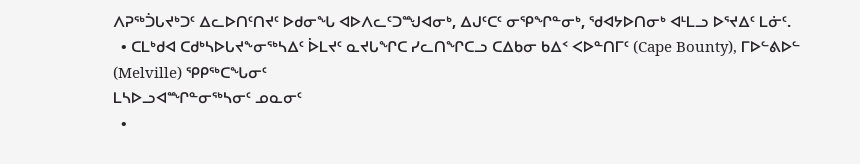ᐱᕈᖅᑑᒐᔪᒃᑐᑦ ᐃᓚᐅᑎᑦᑎᔪᑦ ᐅᑯᓂᖓ ᐊᐅᐱᓚᑦᑐᙳᐊᓂᒃ, ᐃᒍᑦᑕᑦ ᓂᕿᖏᓐᓂᒃ, ᖁᐊᔭᐅᑎᓂᒃ ᐊᒻᒪᓗ ᐅᕐᔪᐃᑦ ᒪᓃᑦ.
  • ᑕᒪᒃᑯᐊ ᑕᑯᒃᓴᐅᒐᔪᖕᓂᖅᓴᐃᑦ ᐆᒪᔪᑦ ᓇᔪᒐᖏᑕ ᓯᓚᑎᖏᑕᓗ ᑕᐃᑲᓂ ᑲᐃᑉ ᐸᐅᓐᑎᒥᑦ (Cape Bounty), ᒥᐅᓪᕕᐅᓪ (Melville) ᕿᑭᖅᑕᖓᓂᑦ
ᒪᓴᐅᓗᐊᙱᓐᓂᖅᓴᓂᑦ ᓄᓇᓂᑦ
  •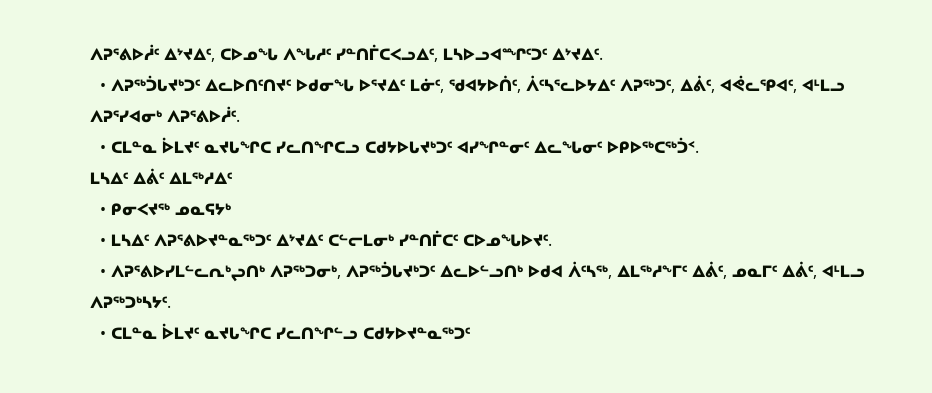ᐱᕈᕐᕕᐅᓲᑦ ᐃᔾᔪᐃᑦ, ᑕᐅᓄᖓ ᐱᖓᓱᑦ ᓯᓐᑎᒦᑕᐸᓗᐃᑦ, ᒪᓴᐅᓗᐊᙱᑦᑐᑦ ᐃᔾᔪᐃᑦ.
  • ᐱᕈᖅᑑᒐᔪᒃᑐᑦ ᐃᓚᐅᑎᑦᑎᔪᑦ ᐅᑯᓂᖓ ᐅᕐᔪᐃᑦ ᒪᓃᑦ, ᖁᐊᔭᐅᑏᑦ, ᐲᑦᓴᕐᓚᐅᔭᐃᑦ ᐱᕈᖅᑐᑦ, ᐃᕖᑦ, ᐊᕚᓚᕿᐊᑦ, ᐊᒻᒪᓗ ᐱᕈᕐᓯᐊᓂᒃ ᐱᕈᕐᕕᐅᓲᑦ.
  • ᑕᒪᓐᓇ ᐆᒪᔪᑦ ᓇᔪᒐᖏᑕ ᓯᓚᑎᖏᑕᓗ ᑕᑯᔭᐅᒐᔪᒃᑐᑦ ᐊᓯᖏᓐᓂᑦ ᐃᓚᖓᓂᑦ ᐅᑭᐅᖅᑕᖅᑑᑉ.
ᒪᓴᐃᑦ ᐃᕖᑦ ᐃᒪᖅᓱᐃᑦ
  • ᑭᓂᐸᔪᖅ ᓄᓇᕋᔭᒃ
  • ᒪᓴᐃᑦ ᐱᕈᕐᕕᐅᔪᓐᓇᖅᑐᑦ ᐃᔾᔪᐃᑦ ᑕᓪᓕᒪᓂᒃ ᓯᓐᑎᒦᑕᑦ ᑕᐅᓄᖓᐅᔪᑦ.
  • ᐱᕈᕐᕕᐅᓯᒪᓪᓚᕆᒃᖢᑎᒃ ᐱᕈᖅᑐᓂᒃ, ᐱᕈᖅᑑᒐᔪᒃᑐᑦ ᐃᓚᐅᓪᓗᑎᒃ ᐅᑯᐊ ᐲᑦᓴᖅ, ᐃᒪᖅᓱᖕᒥᑦ ᐃᕖᑦ, ᓄᓇᒥᑦ ᐃᕖᑦ, ᐊᒻᒪᓗ ᐱᕈᖅᑐᒃᓴᔭᑦ.
  • ᑕᒪᓐᓇ ᐆᒪᔪᑦ ᓇᔪᒐᖏᑕ ᓯᓚᑎᖏᓪᓗ ᑕᑯᔭᐅᔪᓐᓇᖅᑐᑦ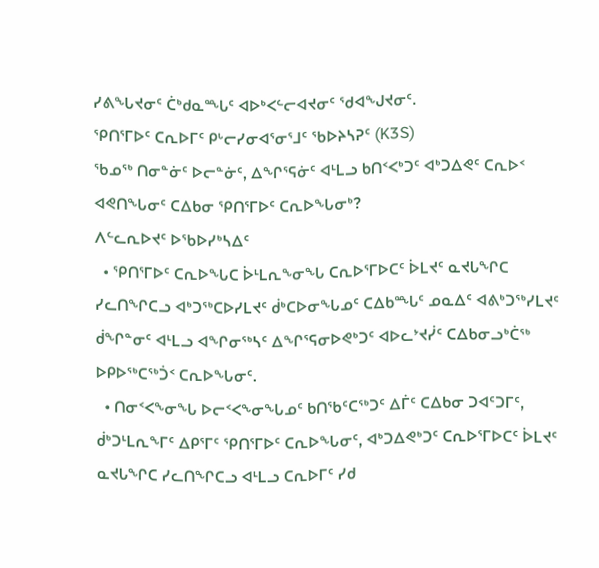ᓯᕕᖓᔪᓂᑦ ᑖᒃᑯᓇᙵᑦ ᐊᐅᒃᐸᓪᓕᐊᔪᓂᑦ ᖁᐊᖑᔪᓂᑦ.
ᕿᑎᕐᒥᐅᑦ ᑕᕆᐅᒥᑦ ᑭᒡᓕᓯᓂᐊᕐᓂᕐᒧᑦ ᖃᐅᔨᓴᕈᑦ (K3S)
ᖃᓄᖅ ᑎᓂᓐᓃᑦ ᐅᓕᓐᓃᑦ, ᐃᖏᕐᕋᓃᑦ ᐊᒻᒪᓗ ᑲᑎᑉᐸᒃᑐᑦ ᐊᒃᑐᐃᕙᑦ ᑕᕆᐅᑉ ᐊᕙᑎᖓᓂᑦ ᑕᐃᑲᓂ ᕿᑎᕐᒥᐅᑦ ᑕᕆᐅᖓᓂᒃ?
ᐱᓪᓚᕆᐅᔪᑦ ᐅᖃᐅᓯᒃᓴᐃᑦ
  • ᕿᑎᕐᒥᐅᑦ ᑕᕆᐅᖓᑕ ᐆᒻᒪᕆᖕᓂᖓ ᑕᕆᐅᕐᒥᐅᑕᑦ ᐆᒪᔪᑦ ᓇᔪᒐᖏᑕ ᓯᓚᑎᖏᑕᓗ ᐊᒃᑐᖅᑕᐅᓯᒪᔪᑦ ᑰᒃᑕᐅᓂᖓᓄᑦ ᑕᐃᑲᙵᑦ ᓄᓇᐃᑦ ᐊᕕᒃᑐᖅᓯᒪᔪᑦ ᑰᖏᓐᓂᑦ ᐊᒻᒪᓗ ᐊᖏᓂᖅᓴᑦ ᐃᖏᕐᕋᓂᐅᕙᒃᑐᑦ ᐊᐅᓚᔾᔪᓰᑦ ᑕᐃᑲᓂᓗᒃᑖᖅ ᐅᑭᐅᖅᑕᖅᑑᑉ ᑕᕆᐅᖓᓂᑦ.
  • ᑎᓂᑉᐸᖕᓂᖓ ᐅᓕᑉᐸᖕᓂᖓᓄᑦ ᑲᑎᖃᑦᑕᖅᑐᑦ ᐃᒦᑦ ᑕᐃᑲᓂ ᑐᐊᑦᑐᒥᑦ, ᑰᒃᑐᒻᒪᕆᖕᒥᑦ ᐃᑭᕐᒥᑦ ᕿᑎᕐᒥᐅᑦ ᑕᕆᐅᖓᓂᑦ, ᐊᒃᑐᐃᕙᒃᑐᑦ ᑕᕆᐅᕐᒥᐅᑕᑦ ᐆᒪᔪᑦ ᓇᔪᒐᖏᑕ ᓯᓚᑎᖏᑕᓗ ᐊᒻᒪᓗ ᑕᕆᐅᒥᑦ ᓯᑯ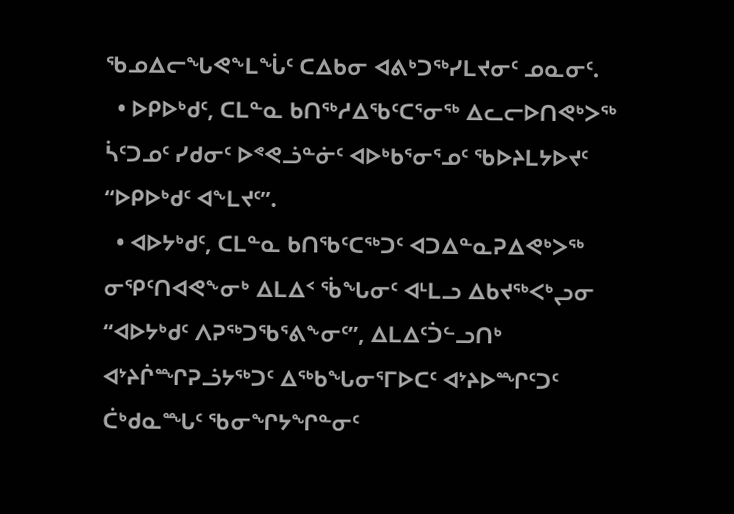ᖃᓄᐃᓕᖓᕙᖕᒪᖔᑦ ᑕᐃᑲᓂ ᐊᕕᒃᑐᖅᓯᒪᔪᓂᑦ ᓄᓇᓂᑦ.
  • ᐅᑭᐅᒃᑯᑦ, ᑕᒪᓐᓇ ᑲᑎᖅᓱᐃᖃᑦᑕᕐᓂᖅ ᐃᓚᓕᐅᑎᕙᒃᐳᖅ ᓵᑦᑐᓄᑦ ᓯᑯᓂᑦ ᐅᕝᕙᓘᓐᓃᑦ ᐊᐅᒃᑲᕐᓂᕐᓄᑦ ᖃᐅᔨᒪᔭᐅᔪᑦ “ᐅᑭᐅᒃᑯᑦ ᐊᖕᒪᔪᑦ”.
  • ᐊᐅᔭᒃᑯᑦ, ᑕᒪᓐᓇ ᑲᑎᖃᑦᑕᖅᑐᑦ ᐊᑐᐃᓐᓇᕈᐃᕙᒃᐳᖅ ᓂᕿᑦᑎᐊᕙᖕᓂᒃ ᐃᒪᐃᑉ ᖄᖓᓂᑦ ᐊᒻᒪᓗ ᐃᑲᔪᖅᐸᒃᖢᓂ “ᐊᐅᔭᒃᑯᑦ ᐱᕈᖅᑐᖃᕐᕕᖕᓂᑦ”, ᐃᒪᐃᑦᑑᓪᓗᑎᒃ ᐊᔾᔨᒌᙱᕈᓘᔭᖅᑐᑦ ᐃᖅᑲᖓᓂᕐᒥᐅᑕᑦ ᐊᔾᔨᐅᙱᑦᑐᑦ ᑖᒃᑯᓇᙵᑦ ᖃᓂᖏᔭᖏᓐᓂᑦ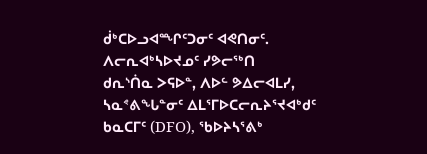ᑰᒃᑕᐅᓗᐊᙱᑦᑐᓂᑦ ᐊᕙᑎᓂᑦ.
ᐱᓕᕆᐊᒃᓴᐅᔪᓄᑦ ᓯᕗᓕᖅᑎ
ᑯᕆᔅᑏᓇ ᐳᕋᐅᓐ, ᐱᐅᓪ ᕗᐃᓕᐊᒪᓯ, ᓴᓇᕝᕕᖓᓐᓂᑦ ᐃᒪᕐᒥᐅᑕᓕᕆᔨᕐᔪᐊᒃᑯᑦ ᑲᓇᑕᒥᑦ (DFO), ᖃᐅᔨᓴᕐᕕᒃ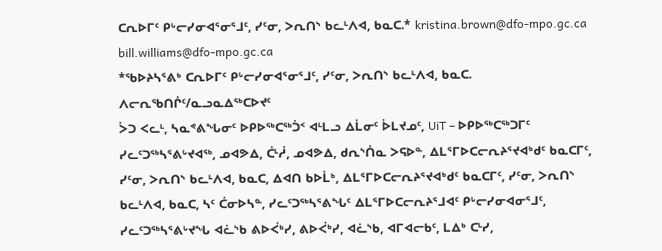ᑕᕆᐅᒥᑦ ᑭᒡᓕᓯᓂᐊᕐᓂᕐᒧᑦ, ᓯᑦᓂ, ᐳᕆᑎᔅ ᑲᓚᒻᐱᐊ, ᑲᓇᑕ.* kristina.brown@dfo-mpo.gc.ca bill.williams@dfo-mpo.gc.ca
*ᖃᐅᔨᓴᕐᕕᒃ ᑕᕆᐅᒥᑦ ᑭᒡᓕᓯᓂᐊᕐᓂᕐᒧᑦ, ᓯᑦᓂ, ᐳᕆᑎᔅ ᑲᓚᒻᐱᐊ, ᑲᓇᑕ.
ᐱᓕᕆᖃᑎᒌᑦ/ᓇᓗᓇᐃᖅᑕᐅᔪᑦ
ᐴᑐ ᐸᓚᒻ, ᓴᓇᕝᕕᖓᓂᑦ ᐅᑭᐅᖅᑕᖅᑑᑉ ᐊᒻᒪᓗ ᐃᒫᓂᑦ ᐆᒪᔪᓄᑦ, UiT – ᐅᑭᐅᖅᑕᖅᑐᒥᑦ ᓯᓚᑦᑐᖅᓴᕐᕕᒡᔪᐊᖅ, ᓄᐊᕗᐃ, ᑖᒻᓲ, ᓄᐊᕗᐃ, ᑯᕆᔅᑏᓇ ᐳᕋᐅᓐ, ᐃᒪᕐᒥᐅᑕᓕᕆᔨᕐᔪᐊᒃᑯᑦ ᑲᓇᑕᒥᑦ, ᓯᑦᓂ, ᐳᕆᑎᔅ ᑲᓚᒻᐱᐊ, ᑲᓇᑕ, ᐃᐊᑎ ᑲᐅᒫᒃ, ᐃᒪᕐᒥᐅᑕᓕᕆᔨᕐᔪᐊᒃᑯᑦ ᑲᓇᑕᒥᑦ, ᓯᑦᓂ, ᐳᕆᑎᔅ ᑲᓚᒻᐱᐊ, ᑲᓇᑕ, ᓴᑦ ᑖᓂᐅᓴᓐ, ᓯᓚᑦᑐᖅᓴᕐᕕᖓᑦ ᐃᒪᕐᒥᐅᑕᓕᕆᔨᕐᒧᐊᑦ ᑭᒡᓕᓯᓂᐊᓂᕐᒧᑦ, ᓯᓚᑦᑐᖅᓴᕐᕕᒡᔪᖓ ᐊᓛᔅᑲ ᕕᐅᐹᒃᓯ, ᕕᐅᐹᒃᓯ, ᐊᓛᔅᑲ, ᐊᒥᐊᓕᑲᑦ, ᒪᐃᒃ ᑕᒻᓯ,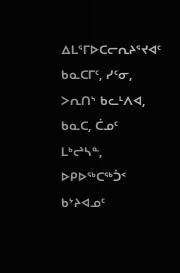ᐃᒪᕐᒥᐅᑕᓕᕆᔨᕐᔪᐊᑦ ᑲᓇᑕᒥᑦ, ᓯᑦᓂ, ᐳᕆᑎᔅ ᑲᓚᒻᐱᐊ, ᑲᓇᑕ, ᑖᓄᑦ ᒪᒃᖠᓴᓐ, ᐅᑭᐅᖅᑕᖅᑑᑉ ᑲᔾᔨᐊᓄᑦ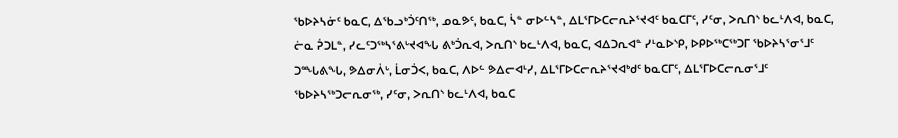ᖃᐅᔨᓴᓃᑦ ᑲᓇᑕ, ᐃᖃᓗᒃᑑᑦᑎᖅ, ᓄᓇᕗᑦ, ᑲᓇᑕ, ᓵᓐ ᓂᐅᓪᓴᓐ, ᐃᒪᕐᒥᐅᑕᓕᕆᔨᕐᔪᐊᑦ ᑲᓇᑕᒥᑦ, ᓯᑦᓂ, ᐳᕆᑎᔅ ᑲᓚᒻᐱᐊ, ᑲᓇᑕ, ᓖᓇ ᕉᑐᒪᓐ, ᓯᓚᑦᑐᖅᓴᕐᕕᒡᔪᐊᖓ ᕕᒃᑑᕆᐊ, ᐳᕆᑎᔅ ᑲᓚᒻᐱᐊ, ᑲᓇᑕ, ᐊᐃᑐᕆᐊᓐ ᓯᒻᓇᐅᔅᑭ, ᐅᑭᐅᖅᑕᖅᑐᒥ ᖃᐅᔨᓴᕐᓂᕐᒧᑦ ᑐᙵᕕᖓ, ᕗᐃᓂᐲᒡ, ᒫᓂᑑᐸ, ᑲᓇᑕ, ᐱᐅᓪ ᕗᐃᓕᐊᒻᓯ, ᐃᒪᕐᒥᐅᑕᓕᕆᔨᕐᔪᐊᒃᑯᑦ ᑲᓇᑕᒥᑦ, ᐃᒪᕐᒥᐅᑕᓕᕆᓂᕐᒧᑦ ᖃᐅᔨᓴᖅᑐᓕᕆᓂᖅ, ᓯᑦᓂ, ᐳᕆᑎᔅ ᑲᓚᒻᐱᐊ, ᑲᓇᑕ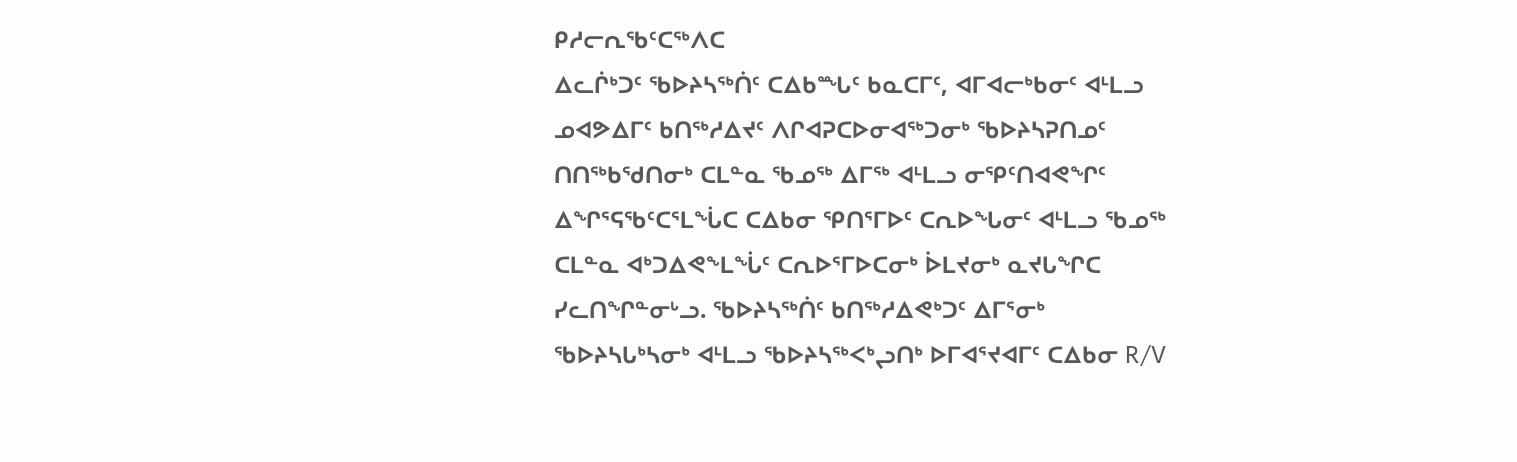ᑭᓱᓕᕆᖃᑦᑕᖅᐱᑕ
ᐃᓚᒌᒃᑐᑦ ᖃᐅᔨᓴᖅᑏᑦ ᑕᐃᑲᙵᑦ ᑲᓇᑕᒥᑦ, ᐊᒥᐊᓕᒃᑲᓂᑦ ᐊᒻᒪᓗ ᓄᐊᕗᐃᒥᑦ ᑲᑎᖅᓱᐃᔪᑦ ᐱᒋᐊᕈᑕᐅᓂᐊᖅᑐᓂᒃ ᖃᐅᔨᓴᕈᑎᓄᑦ ᑎᑎᖅᑲᖁᑎᓂᒃ ᑕᒪᓐᓇ ᖃᓄᖅ ᐃᒥᖅ ᐊᒻᒪᓗ ᓂᕿᑦᑎᐊᕙᖏᑦ ᐃᖏᕐᕋᖃᑦᑕᕐᒪᖔᑕ ᑕᐃᑲᓂ ᕿᑎᕐᒥᐅᑦ ᑕᕆᐅᖓᓂᑦ ᐊᒻᒪᓗ ᖃᓄᖅ ᑕᒪᓐᓇ ᐊᒃᑐᐃᕙᖕᒪᖔᑦ ᑕᕆᐅᕐᒥᐅᑕᓂᒃ ᐆᒪᔪᓂᒃ ᓇᔪᒐᖏᑕ ᓯᓚᑎᖏᓐᓂᒡᓗ. ᖃᐅᔨᓴᖅᑏᑦ ᑲᑎᖅᓱᐃᕙᒃᑐᑦ ᐃᒥᕐᓂᒃ ᖃᐅᔨᓴᒐᒃᓴᓂᒃ ᐊᒻᒪᓗ ᖃᐅᔨᓴᖅᐸᒃᖢᑎᒃ ᐅᒥᐊᕐᔪᐊᒥᑦ ᑕᐃᑲᓂ R/V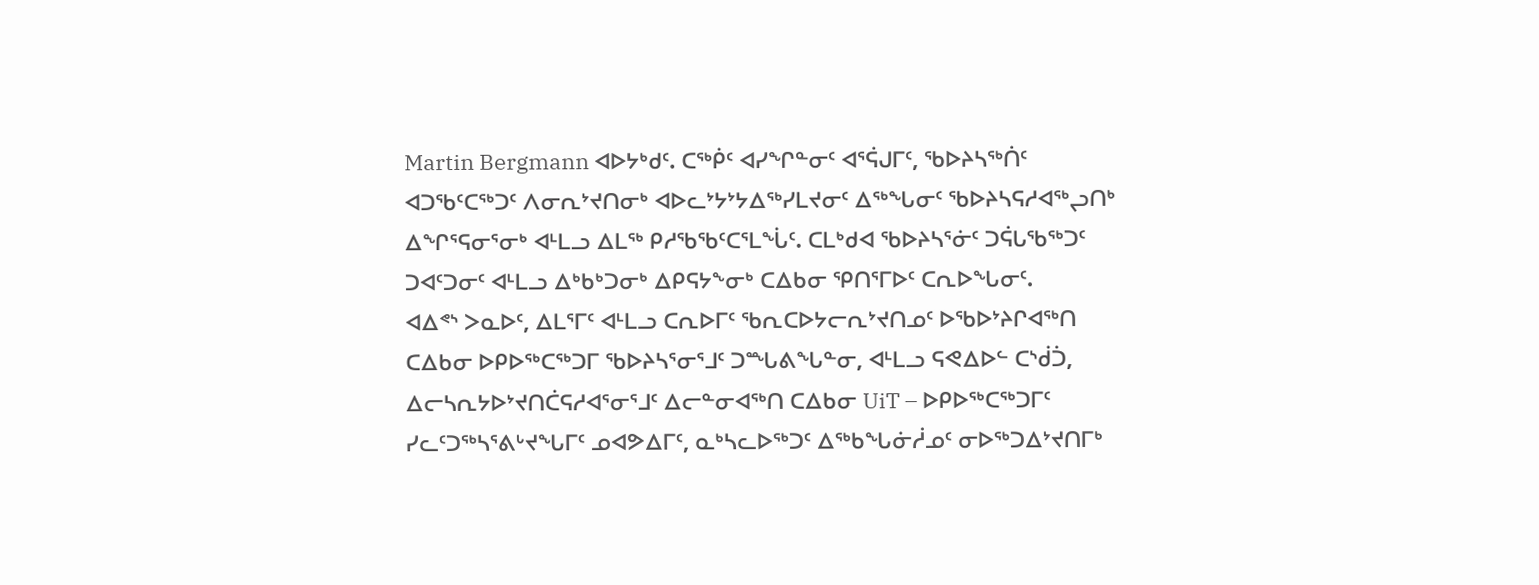Martin Bergmann ᐊᐅᔭᒃᑯᑦ. ᑕᖅᑮᑦ ᐊᓯᖏᓐᓂᑦ ᐊᕐᕌᒍᒥᑦ, ᖃᐅᔨᓴᖅᑏᑦ ᐊᑐᖃᑦᑕᖅᑐᑦ ᐱᓂᕆᔾᔪᑎᓂᒃ ᐊᐅᓚᔾᔭᔾᔭᐃᖅᓯᒪᔪᓂᑦ ᐃᖅᖓᓂᑦ ᖃᐅᔨᓴᕋᓱᐊᖅᖢᑎᒃ ᐃᖏᕐᕋᓂᕐᓂᒃ ᐊᒻᒪᓗ ᐃᒪᖅ ᑭᓱᖃᖃᑦᑕᕐᒪᖔᑦ. ᑕᒪᒃᑯᐊ ᖃᐅᔨᓴᕐᓃᑦ ᑐᕌᒐᖃᖅᑐᑦ ᑐᐊᑦᑐᓂᑦ ᐊᒻᒪᓗ ᐃᒃᑲᒃᑐᓂᒃ ᐃᑭᕋᔭᖕᓂᒃ ᑕᐃᑲᓂ ᕿᑎᕐᒥᐅᑦ ᑕᕆᐅᖓᓂᑦ.
ᐊᐃᕝᔅ ᐳᓇᐅᑦ, ᐃᒪᕐᒥᑦ ᐊᒻᒪᓗ ᑕᕆᐅᒥᑦ ᖃᕆᑕᐅᔭᓕᕆᔾᔪᑎᓄᑦ ᐅᖃᐅᔾᔨᒋᐊᖅᑎ ᑕᐃᑲᓂ ᐅᑭᐅᖅᑕᖅᑐᒥ ᖃᐅᔨᓴᕐᓂᕐᒧᑦ ᑐᙵᕕᖓᓐᓂ, ᐊᒻᒪᓗ ᕋᕙᐃᐅᓪ ᑕᔅᑰᑑ, ᐃᓕᓴᕆᔭᐅᔾᔪᑎᑖᕋᓱᐊᕐᓂᕐᒧᑦ ᐃᓕᓐᓂᐊᖅᑎ ᑕᐃᑲᓂ UiT – ᐅᑭᐅᖅᑕᖅᑐᒥᑦ ᓯᓚᑦᑐᖅᓴᕐᕕᒡᔪᖓᒥᑦ ᓄᐊᕗᐃᒥᑦ, ᓇᒃᓴᓚᐅᖅᑐᑦ ᐃᖅᑲᖓᓃᓲᓄᑦ ᓂᐅᖅᑐᐃᔾᔪᑎᒥᒃ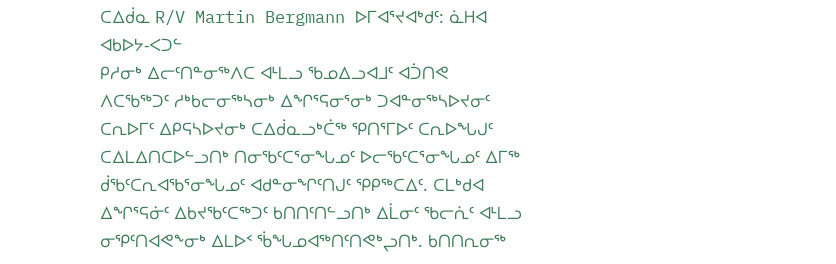ᑕᐃᑰᓇ R/V Martin Bergmann ᐅᒥᐊᕐᔪᐊᒃᑯᑦ: ᓈᕼᐊ ᐊᑲᐅᔭ-ᐸᑐᓪ
ᑭᓱᓂᒃ ᐃᓕᑦᑎᓐᓂᖅᐱᑕ ᐊᒻᒪᓗ ᖃᓄᐃᓗᐊᒧᑦ ᐊᑑᑎᕙ
ᐱᑕᖃᖅᑐᑦ ᓱᒃᑲᓕᓂᖅᓴᓂᒃ ᐃᖏᕐᕋᓂᕐᓂᒃ ᑐᐊᓐᓂᖅᓴᐅᔪᓂᑦ ᑕᕆᐅᒥᑦ ᐃᑭᕋᓴᐅᔪᓂᒃ ᑕᐃᑰᓇᓗᒃᑖᖅ ᕿᑎᕐᒥᐅᑦ ᑕᕆᐅᖓᒍᑦ ᑕᐃᒪᐃᑎᑕᐅᓪᓗᑎᒃ ᑎᓂᖃᑦᑕᕐᓂᖓᓄᑦ ᐅᓕᖃᑦᑕᕐᓂᖓᓄᑦ ᐃᒥᖅ ᑰᖃᑦᑕᕆᐊᖃᕐᓂᖓᓄᑦ ᐊᑯᓐᓂᖏᑦᑎᒍᑦ ᕿᑭᖅᑕᐃᑦ. ᑕᒪᒃᑯᐊ ᐃᖏᕐᕋᓃᑦ ᐃᑲᔪᖃᑦᑕᖅᑐᑦ ᑲᑎᑎᑦᑎᓪᓗᑎᒃ ᐃᒫᓂᑦ ᖃᓕᕇᑦ ᐊᒻᒪᓗ ᓂᕿᑦᑎᐊᕙᖕᓂᒃ ᐃᒪᐅᑉ ᖄᖓᓄᐊᖅᑎᑦᑎᕙᒃᖢᑎᒃ. ᑲᑎᑎᕆᓂᖅ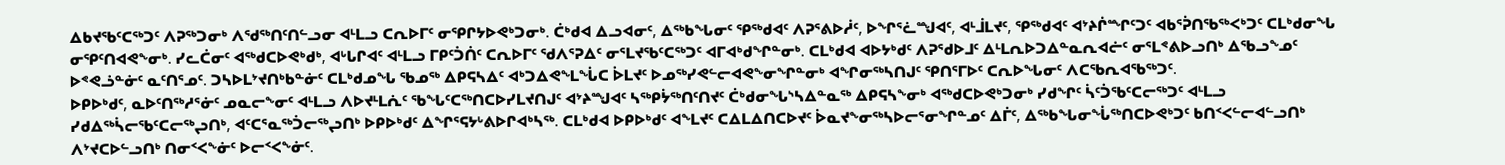ᐃᑲᔪᖃᑦᑕᖅᑐᑦ ᐱᕈᖅᑐᓂᒃ ᐱᖁᖅᑎᑦᑎᓪᓗᓂ ᐊᒻᒪᓗ ᑕᕆᐅᒥᑦ ᓂᕿᒋᔭᐅᕙᒃᑐᓂᒃ. ᑖᒃᑯᐊ ᐃᓗᐊᓂᑦ, ᐃᖅᑲᖓᓂᑦ ᕿᖅᑯᐊᑦ ᐱᕈᕐᕕᐅᓲᑦ, ᐅᖏᕐᓛᙳᐊᑦ, ᐊᒻᒨᒪᔪᑦ, ᕿᖅᑯᐊᑦ ᐊᔾᔨᒌᙱᑦᑐᑦ ᐊᑲᕐᕉᑎᖃᖅᐸᒃᑐᑦ ᑕᒪᒃᑯᓂᖓ ᓂᕿᑦᑎᐊᕙᖕᓂᒃ. ᓯᓚᑖᓂᑦ ᐊᖅᑯᑕᐅᕙᒃᑯᒃ, ᐊᒡᒐᒋᐊᑦ ᐊᒻᒪᓗ ᒥᑭᑦᑑᑏᑦ ᑕᕆᐅᒥᑦ ᖁᐱᕐᕈᐃᑦ ᓂᕐᒪᔪᖃᑦᑕᖅᑐᑦ ᐊᒥᐊᒃᑯᖏᓐᓂᒃ. ᑕᒪᒃᑯᐊ ᐊᐅᔭᒃᑯᑦ ᐱᕈᕐᑯᐅᒧᑦ ᐃᒻᒪᕆᐅᑐᐃᓐᓇᕆᐊᓖᑦ ᓂᕐᒪᕝᕕᐅᓗᑎᒃ ᐃᖃᓗᖕᓄᑦ ᐅᕝᕙᓘᓐᓃᑦ ᓇᑦᑎᕐᓄᑦ. ᑐᓴᐅᒪᔾᔪᑎᒃᑲᓐᓃᑦ ᑕᒪᒃᑯᓄᖓ ᖃᓄᖅ ᐃᑭᕋᓴᐃᑦ ᐊᒃᑐᐃᕙᖕᒪᖔᑕ ᐆᒪᔪᑦ ᐅᓄᖅᓯᕙᓪᓕᐊᕙᖕᓂᖏᓐᓂᒃ ᐊᖏᓂᖅᓴᑎᒍᑦ ᕿᑎᕐᒥᐅᑦ ᑕᕆᐅᖓᓂᑦ ᐱᑕᖃᕆᐊᖃᖅᑐᑦ.
ᐅᑭᐅᒃᑯᑦ, ᓇᐅᑦᑎᖅᓱᕐᓃᑦ ᓄᓇᓕᖕᓂᑦ ᐊᒻᒪᓗ ᐱᐅᔪᒻᒪᕇᑦ ᖃᖓᑦᑕᖅᑎᑕᐅᓯᒪᔪᑎᒍᑦ ᐊᔾᔨᙳᐊᑦ ᓴᖅᑭᔮᖅᑎᑦᑎᔪᑦ ᑖᒃᑯᓂᖓᔅᓴᐃᓐᓇᖅ ᐃᑭᕋᓴᖕᓂᒃ ᐊᖅᑯᑕᐅᕙᒃᑐᓂᒃ ᓯᑯᖏᑦ ᓵᑦᑑᖃᑦᑕᓕᖅᑐᑦ ᐊᒻᒪᓗ ᓯᑯᐃᖅᓵᓕᖃᑦᑕᓕᖅᖢᑎᒃ, ᐊᑦᑕᕐᓇᖅᑑᓕᖅᖢᑎᒃ ᐅᑭᐅᒃᑯᑦ ᐃᖏᕐᕋᔭᒡᕕᐅᒋᐊᒃᓴᖅ. ᑕᒪᒃᑯᐊ ᐅᑭᐅᒃᑯᑦ ᐊᖕᒪᔪᑦ ᑕᐃᒪᐃᑎᑕᐅᔪᑦ ᐆᓇᔪᖕᓂᖅᓴᐅᓕᕐᓂᖏᓐᓄᑦ ᐃᒦᑦ, ᐃᖅᑲᖓᓂᖔᖅᑎᑕᐅᕙᒃᑐᑦ ᑲᑎᑉᐸᓪᓕᐊᓪᓗᑎᒃ ᐱᔾᔪᑕᐅᓪᓗᑎᒃ ᑎᓂᑉᐸᖕᓃᑦ ᐅᓕᑉᐸᖕᓃᑦ.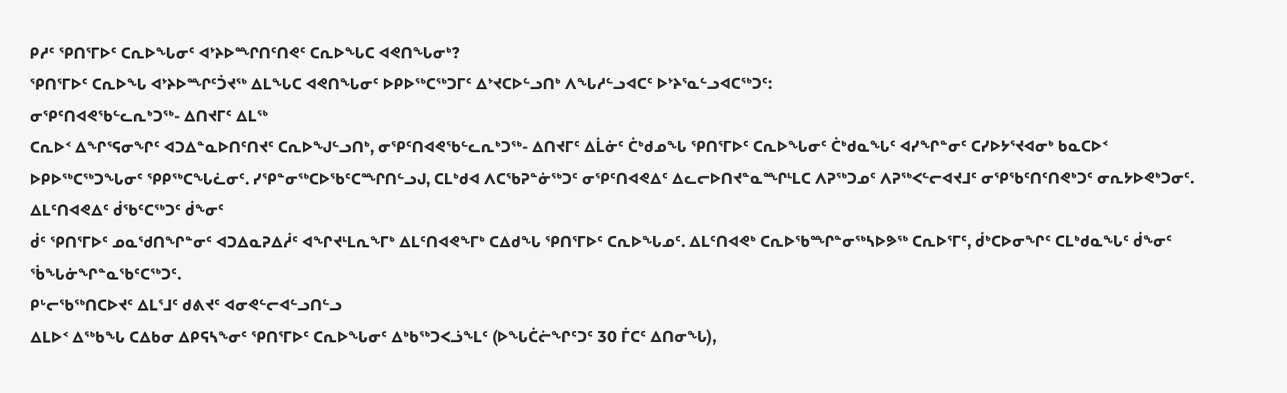ᑭᓱᑦ ᕿᑎᕐᒥᐅᑦ ᑕᕆᐅᖓᓂᑦ ᐊᔾᔨᐅᙱᑎᑦᑎᕙᑦ ᑕᕆᐅᖓᑕ ᐊᕙᑎᖓᓂᒃ?
ᕿᑎᕐᒥᐅᑦ ᑕᕆᐅᖓ ᐊᔾᔨᐅᙱᑦᑑᔪᖅ ᐃᒪᖓᑕ ᐊᕙᑎᖓᓂᑦ ᐅᑭᐅᖅᑕᖅᑐᒥᑦ ᐃᔾᔪᑕᐅᓪᓗᑎᒃ ᐱᖓᓱᓪᓗᐊᑕᑦ ᐅᔾᔨᕐᓇᓪᓗᐊᑕᖅᑐᑦ:
ᓂᕿᑦᑎᐊᕙᖃᓪᓚᕆᒃᑐᖅ- ᐃᑎᔪᒥᑦ ᐃᒪᖅ
ᑕᕆᐅᑉ ᐃᖏᕐᕋᓂᖏᑦ ᐊᑐᐃᓐᓇᐅᑎᑦᑎᔪᑦ ᑕᕆᐅᖑᓪᓗᑎᒃ, ᓂᕿᑦᑎᐊᕙᖃᓪᓚᕆᒃᑐᖅ- ᐃᑎᔪᒥᑦ ᐃᒫᓃᑦ ᑖᒃᑯᓄᖓ ᕿᑎᕐᒥᐅᑦ ᑕᕆᐅᖓᓂᑦ ᑖᒃᑯᓇᖓᑦ ᐊᓯᖏᓐᓂᑦ ᑕᓯᐅᔭᕐᔪᐊᓂᒃ ᑲᓇᑕᐅᑉ ᐅᑭᐅᖅᑕᖅᑐᖓᓂᑦ ᕿᑭᖅᑕᖓᓛᓂᑦ. ᓯᕿᓐᓂᖅᑕᐅᖃᑦᑕᙱᑎᓪᓗᒍ, ᑕᒪᒃᑯᐊ ᐱᑕᖃᕈᓐᓃᖅᑐᑦ ᓂᕿᑦᑎᐊᕙᐃᑦ ᐃᓚᓕᐅᑎᔪᓐᓇᙱᒻᒪᑕ ᐱᕈᖅᑐᓄᑦ ᐱᕈᖅᐸᓪᓕᐊᔪᒧᑦ ᓂᕿᖃᑦᑎᑦᑎᕙᒃᑐᑦ ᓂᕆᔭᐅᕙᒃᑐᓂᑦ.
ᐃᒪᑦᑎᐊᕙᐃᑦ ᑰᖃᑦᑕᖅᑐᑦ ᑰᖕᓂᑦ
ᑰᑦ ᕿᑎᕐᒥᐅᑦ ᓄᓇᖁᑎᖏᓐᓂᑦ ᐊᑐᐃᓇᕈᐃᓲᑦ ᐊᖏᔪᒻᒪᕆᖕᒥᒃ ᐃᒪᑦᑎᐊᕙᖕᒥᒃ ᑕᐃᑯᖓ ᕿᑎᕐᒥᐅᑦ ᑕᕆᐅᖓᓄᑦ. ᐃᒪᑦᑎᐊᕙᒃ ᑕᕆᐅᖃᙱᓐᓂᖅᓴᐅᕗᖅ ᑕᕆᐅᕐᒥᑦ, ᑰᒃᑕᐅᓂᖏᑦ ᑕᒪᒃᑯᓇᖓᑦ ᑰᖕᓂᑦ ᖄᖓᓃᖏᓐᓇᖃᑦᑕᖅᑐᑦ.
ᑭᒡᓕᖃᖅᑎᑕᐅᔪᑦ ᐃᒪᕐᒧᑦ ᑯᕕᔪᑦ ᐊᓂᕙᓪᓕᐊᓪᓗᑎᓪᓗ
ᐃᒪᐅᑉ ᐃᖅᑲᖓ ᑕᐃᑲᓂ ᐃᑭᕋᓴᖕᓂᑦ ᕿᑎᕐᒥᐅᑦ ᑕᕆᐅᖓᓂᑦ ᐃᒃᑲᖅᑐᐸᓘᖕᒪᑦ (ᐅᖓᑖᓖᖏᑦᑐᑦ 30 ᒦᑕᑦ ᐃᑎᓂᖓ),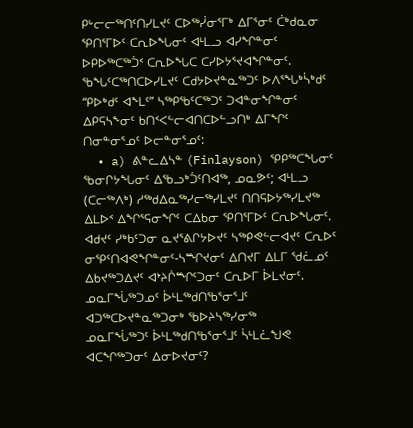ᑭᒡᓕᓕᖅᑎᑦᑎᓯᒪᔪᑦ ᑕᐅᖅᓰᓂᕐᒥᒃ ᐃᒥᕐᓂᑦ ᑖᒃᑯᓇᓂ ᕿᑎᕐᒥᐅᑦ ᑕᕆᐅᖓᓂᑦ ᐊᒻᒪᓗ ᐊᓯᖏᓐᓂᑦ ᐅᑭᐅᖅᑕᖅᑑᑉ ᑕᕆᐅᖓᑕ ᑕᓯᐅᔭᕐᔪᐊᖏᓐᓂᑦ.
ᖃᖓᑦᑕᖅᑎᑕᐅᓯᒪᔪᑦ ᑕᑯᔭᐅᔪᓐᓇᖅᑐᑦ ᐅᐱᕐᖓᒃᓵᒃᑯᑦ “ᑭᐅᒃᑯᑦ ᐊᖕᒪᑦ” ᓴᖅᑭᖃᑦᑕᖅᑐᑦ ᑐᐊᓐᓂᖏᓐᓂᑦ ᐃᑭᕋᓴᖕᓂᑦ ᑲᑎᑉᐸᓪᓕᐊᑎᑕᐅᓪᓗᑎᒃ ᐃᒥᖏᑦ ᑎᓂᓐᓂᕐᓄᑦ ᐅᓕᓐᓂᕐᓄᑦ:
  • a) ᕕᓐᓚᐃᓴᓐ (Finlayson) ᕿᑭᖅᑕᖓᓂᑦ ᖃᓂᒋᔭᖓᓂᑦ ᐃᖃᓗᒃᑑᑦᑎᐊᖅ, ᓄᓇᕗᑦ; ᐊᒻᒪᓗ
(ᑕᓕᖅᐱᒃ) ᓱᖅᑯᐃᓇᖅᓯᓕᖅᓯᒪᔪᑦ ᑎᑎᕋᐅᔭᖅᓯᒪᔪᖅ ᐃᒪᐅᑉ ᐃᖏᕐᕋᓂᖏᑦ ᑕᐃᑲᓂ ᕿᑎᕐᒥᐅᑦ ᑕᕆᐅᖓᓂᑦ. ᐊᑯᔪᑦ ᓯᒃᑲᑦᑐᓂ ᓇᔪᕐᕕᒋᔭᐅᔪᑦ ᓴᖅᑭᕙᓪᓕᐊᔪᑦ ᑕᕆᐅᑦ ᓂᕿᑦᑎᐊᕙᖏᓐᓂᑦ-ᓴᙱᔪᓂᑦ ᐃᑎᔪᒥ ᐃᒪᒥ ᖁᓛᓄᑦ ᐃᑲᔪᖅᑐᐃᔪᑦ ᐊᔾᔨᒌᙱᑦᑐᓂᑦ ᑕᕆᐅᒥ ᐆᒪᔪᓂᑦ.
ᓄᓇᒥᖔᖅᑐᓄᑦ ᐆᒻᒪᖅᑯᑎᖃᕐᓂᕐᒧᑦ ᐊᑐᖅᑕᐅᔪᓐᓇᖅᑐᓂᒃ ᖃᐅᔨᓴᖅᓯᓂᖅ
ᓄᓇᒥᖔᖅᑐᑦ ᐆᒻᒪᖅᑯᑎᖃᕐᓂᕐᒧᑦ ᓵᒻᒪᓛᖑᕙ ᐊᑕᖏᖅᑐᓂᑦ ᐃᓂᐅᔪᓂᑦ?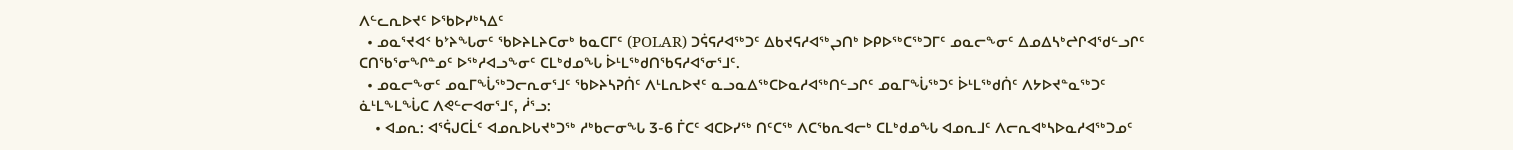ᐱᓪᓚᕆᐅᔪᑦ ᐅᖃᐅᓯᒃᓴᐃᑦ
  • ᓄᓇᕐᔪᐊᑉ ᑲᔾᔨᖓᓂᑦ ᖃᐅᔨᒪᔨᑕᓂᒃ ᑲᓇᑕᒥᑦ (POLAR) ᑐᕌᕋᓱᐊᖅᑐᑦ ᐃᑲᔪᕋᓱᐊᖅᖢᑎᒃ ᐅᑭᐅᖅᑕᖅᑐᒥᑦ ᓄᓇᓕᖕᓂᑦ ᐃᓄᐃᓴᒃᖠᒋᐊᖁᓪᓗᒋᑦ ᑕᑎᖃᕐᓂᖏᓐᓄᑦ ᐅᖅᓱᐊᓗᖕᓂᑦ ᑕᒪᒃᑯᓄᖓ ᐆᒻᒪᖅᑯᑎᖃᕋᓱᐊᕐᓂᕐᒧᑦ.
  • ᓄᓇᓕᖕᓂᑦ ᓄᓇᒥᖔᖅᑐᓕᕆᓂᕐᒧᑦ ᖃᐅᔨᓴᕈᑏᑦ ᐱᒻᒪᕆᐅᔪᑦ ᓇᓗᓇᐃᖅᑕᐅᓇᓱᐊᖅᑎᓪᓗᒋᑦ ᓄᓇᒥᖔᖅᑐᑦ ᐆᒻᒪᖅᑯᑏᑦ ᐱᔭᐅᔪᓐᓇᖅᑐᑦ ᓈᒻᒪᖕᒪᖔᑕ ᐱᕙᓪᓕᐊᓂᕐᒧᑦ, ᓲᕐᓗ:
    • ᐊᓄᕆ: ᐊᕐᕌᒍᑕᒫᑦ ᐊᓄᕆᐅᒐᔪᒃᑐᖅ ᓱᒃᑲᓕᓂᖓ 3-6 ᒦᑕᑦ ᐊᑕᐅᓯᖅ ᑎᑦᑕᖅ ᐱᑕᖃᕆᐊᓕᒃ ᑕᒪᒃᑯᓄᖓ ᐊᓄᕆᒧᑦ ᐱᓕᕆᐊᒃᓴᐅᓇᓱᐊᖅᑐᓄᑦ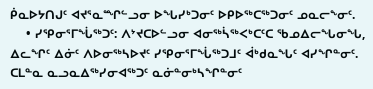ᑮᓇᐅᔭᑎᒍᑦ ᐊᔪᕐᓇᙱᓪᓗᓂ ᐅᖓᓯᒃᑐᓂᑦ ᐅᑭᐅᖅᑕᖅᑐᓂᑦ ᓄᓇᓕᖕᓂᑦ.
    • ᓯᕿᓂᕐᒥᖔᖅᑐᑦ: ᐱᔾᔪᑕᐅᓪᓗᓂ ᐊᓂᖅᓵᖅᐸᒃᑕᑦᑕ ᖃᓄᐃᓕᖓᓂᖓ, ᐃᓚᖏᑦ ᐃᓃᑦ ᐱᐅᓂᖅᓴᐅᔪᑦ ᓯᕿᓂᕐᒥᖔᖅᑐᒧᑦ ᐋᒃᑯᓇᖓᑦ ᐊᓯᖏᓐᓂᑦ. ᑕᒪᓐᓇ ᓇᓗᓇᐃᖅᓯᓂᐊᖅᑐᑦ ᓇᓃᓐᓂᒃᓴᖏᓐᓂᑦ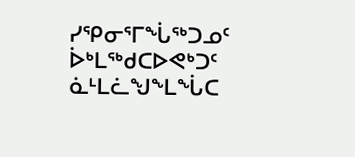ᓯᕿᓂᕐᒥᖔᖅᑐᓄᑦ ᐆᒃᒪᖅᑯᑕᐅᕙᒃᑐᑦ ᓈᒻᒪᓛᖑᖕᒪᖔᑕ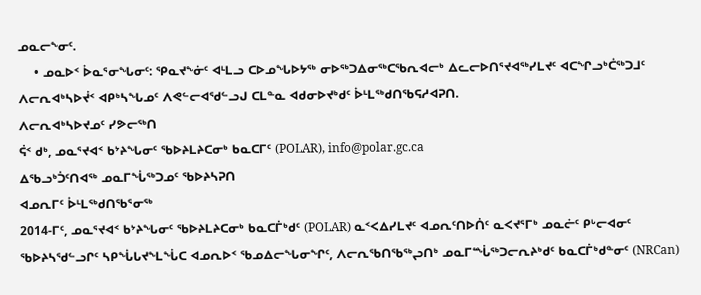ᓄᓇᓕᖕᓂᑦ.
    • ᓄᓇᐅᑉ ᐆᓇᕐᓂᖓᓂᑦ: ᕿᓇᔪᖕᓃᑦ ᐊᒻᒪᓗ ᑕᐅᓄᖓᐅᔭᖅ ᓂᐅᖅᑐᐃᓂᖅᑕᖃᕆᐊᓕᒃ ᐃᓚᓕᐅᑎᕐᔪᐊᖅᓯᒪᔪᑦ ᐊᑕᖏᓗᒃᑖᖅᑐᒧᑦ ᐱᓕᕆᐊᒃᓴᐅᔫᑉ ᐊᑭᒃᓴᖓᓄᑦ ᐱᕙᓪᓕᐊᖁᓪᓗᒍ ᑕᒪᓐᓇ ᐊᑯᓂᐅᔪᒃᑯᑦ ᐆᒻᒪᖅᑯᑎᖃᕋᓱᐊᕈᑎ.
ᐱᓕᕆᐊᒃᓴᐅᔪᓄᑦ ᓯᕗᓕᖅᑎ
ᕌᑉ ᑯᒃ, ᓄᓇᕐᔪᐊᑉ ᑲᔾᔨᖓᓂᑦ ᖃᐅᔨᒪᔨᑕᓂᒃ ᑲᓇᑕᒥᑦ (POLAR), info@polar.gc.ca
ᐃᖃᓗᒃᑑᑦᑎᐊᖅ ᓄᓇᒥᖔᖅᑐᓄᑦ ᖃᐅᔨᓴᕈᑎ
ᐊᓄᕆᒥᑦ ᐆᒻᒪᖅᑯᑎᖃᕐᓂᖅ
2014-ᒥᑦ, ᓄᓇᕐᔪᐊᑉ ᑲᔾᔨᖓᓂᑦ ᖃᐅᔨᒪᔨᑕᓂᒃ ᑲᓇᑕᒦᒃᑯᑦ (POLAR) ᓇᑉᐸᐃᓯᒪᔪᑦ ᐊᓄᕆᑦᑎᐅᑏᑦ ᓇᐸᔪᕐᒥᒃ ᓄᓇᓖᑦ ᑭᒡᓕᐊᓂᑦ ᖃᐅᔨᓴᖁᓪᓗᒋᑦ ᓴᑭᖔᒐᔪᖕᒪᖔᑕ ᐊᓄᕆᐅᑉ ᖃᓄᐃᓕᖓᓂᖏᑦ, ᐱᓕᕆᖃᑎᖃᖅᖢᑎᒃ ᓄᓇᒥᙶᖅᑐᓕᕆᔨᒃᑯᑦ ᑲᓇᑕᒦᒃᑯᓐᓂᑦ (NRCan)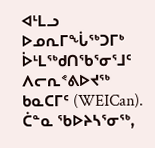ᐊᒻᒪᓗ ᐅᓄᕆᒥᖔᖅᑐᒥᒃ ᐆᒻᒪᖅᑯᑎᖃᕐᓂᕐᒧᑦ ᐱᓕᕆᕝᕕᐅᔪᖅ ᑲᓇᑕᒥᑦ (WEICan). ᑖᓐᓇ ᖃᐅᔨᓴᕐᓂᖅ,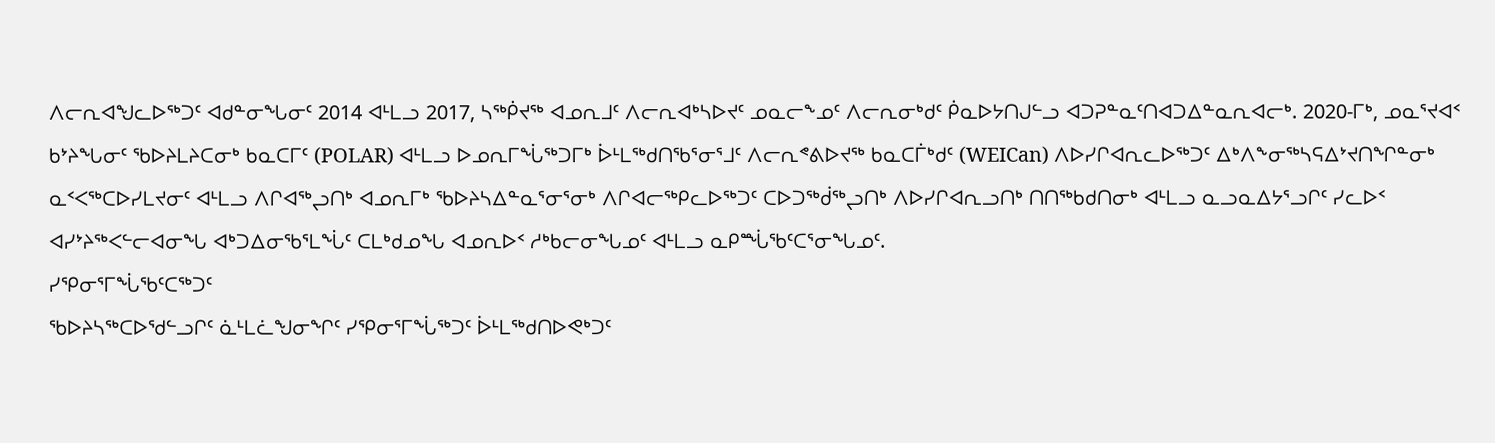ᐱᓕᕆᐊᖑᓚᐅᖅᑐᑦ ᐊᑯᓐᓂᖓᓂᑦ 2014 ᐊᒻᒪᓗ 2017, ᓴᖅᑮᔪᖅ ᐊᓄᕆᒧᑦ ᐱᓕᕆᐊᒃᓴᐅᔪᑦ ᓄᓇᓕᖕᓄᑦ ᐱᓕᕆᓂᒃᑯᑦ ᑮᓇᐅᔭᑎᒍᓪᓗ ᐊᑐᕈᓐᓇᑦᑎᐊᑐᐃᓐᓇᕆᐊᓕᒃ. 2020-ᒥᒃ, ᓄᓇᕐᔪᐊᑉ ᑲᔾᔨᖓᓂᑦ ᖃᐅᔨᒪᔨᑕᓂᒃ ᑲᓇᑕᒥᑦ (POLAR) ᐊᒻᒪᓗ ᐅᓄᕆᒥᖔᖅᑐᒥᒃ ᐆᒻᒪᖅᑯᑎᖃᕐᓂᕐᒧᑦ ᐱᓕᕆᕝᕕᐅᔪᖅ ᑲᓇᑕᒦᒃᑯᑦ (WEICan) ᐱᐅᓯᒋᐊᕆᓚᐅᖅᑐᑦ ᐃᒃᐱᖕᓂᖅᓴᕋᐃᔾᔪᑎᖏᓐᓂᒃ ᓇᑉᐸᖅᑕᐅᓯᒪᔪᓂᑦ ᐊᒻᒪᓗ ᐱᒋᐊᖅᖢᑎᒃ ᐊᓄᕆᒥᒃ ᖃᐅᔨᓴᐃᓐᓇᕐᓂᕐᓂᒃ ᐱᒋᐊᓕᖅᑭᓚᐅᖅᑐᑦ ᑕᐅᑐᖅᑰᖅᖢᑎᒃ ᐱᐅᓯᒋᐊᕆᓗᑎᒃ ᑎᑎᖅᑲᑯᑎᓂᒃ ᐊᒻᒪᓗ ᓇᓗᓇᐃᔭᕐᓗᒋᑦ ᓯᓚᐅᑉ ᐊᓯᔾᔨᖅᐸᓪᓕᐊᓂᖓ ᐊᒃᑐᐃᓂᖃᕐᒪᖔᑦ ᑕᒪᒃᑯᓄᖓ ᐊᓄᕆᐅᑉ ᓱᒃᑲᓕᓂᖓᓄᑦ ᐊᒻᒪᓗ ᓇᑭᙶᖃᑦᑕᕐᓂᖓᓄᑦ.
ᓯᕿᓂᕐᒥᖔᖃᑦᑕᖅᑐᑦ
ᖃᐅᔨᓴᖅᑕᐅᖁᓪᓗᒋᑦ ᓈᒻᒪᓛᖑᓂᖏᑦ ᓯᕿᓂᕐᒥᖔᖅᑐᑦ ᐆᒻᒪᖅᑯᑎᐅᕙᒃᑐᑦ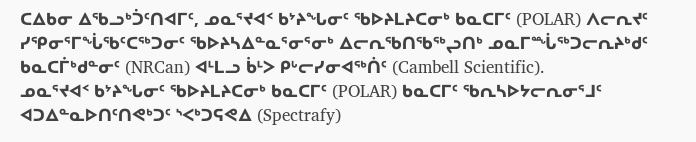ᑕᐃᑲᓂ ᐃᖃᓗᒃᑑᑦᑎᐊᒥᑦ, ᓄᓇᕐᔪᐊᑉ ᑲᔾᔨᖓᓂᑦ ᖃᐅᔨᒪᔨᑕᓂᒃ ᑲᓇᑕᒥᑦ (POLAR) ᐱᓕᕆᔪᑦ ᓯᕿᓂᕐᒥᖔᖃᑦᑕᖅᑐᓂᑦ ᖃᐅᔨᓴᐃᓐᓇᕐᓂᕐᓂᒃ ᐃᓕᕆᖃᑎᖃᖅᖢᑎᒃ ᓄᓇᒥᙶᖅᑐᓕᕆᔨᒃᑯᑦ ᑲᓇᑕᒦᒃᑯᓐᓂᑦ (NRCan) ᐊᒻᒪᓗ ᑳᒻᐳ ᑭᒡᓕᓯᓂᐊᖅᑏᑦ (Cambell Scientific).
ᓄᓇᕐᔪᐊᑉ ᑲᔾᔨᖓᓂᑦ ᖃᐅᔨᒪᔨᑕᓂᒃ ᑲᓇᑕᒥᑦ (POLAR) ᑲᓇᑕᒥᑦ ᖃᕆᓴᐅᔭᓕᕆᓂᕐᒧᑦ ᐊᑐᐃᓐᓇᐅᑎᑦᑎᕙᒃᑐᑦ ᔅᐸᒃᑐᕋᕙᐃ (Spectrafy)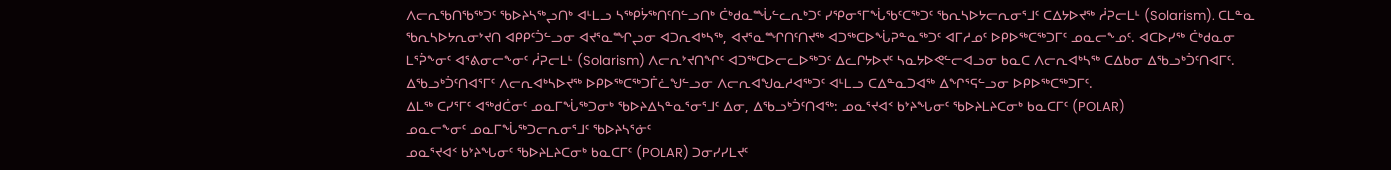ᐱᓕᕆᖃᑎᖃᖅᑐᑦ ᖃᐅᔨᓴᖅᖢᑎᒃ ᐊᒻᒪᓗ ᓴᖅᑭᔮᖅᑎᑦᑎᓪᓗᑎᒃ ᑖᒃᑯᓇᙶᓪᓚᕆᒃᑐᑦ ᓯᕿᓂᕐᒥᖔᖃᑦᑕᖅᑐᑦ ᖃᕆᓴᐅᔭᓕᕆᓂᕐᒧᑦ ᑕᐃᔭᐅᔪᖅ ᓲᕈᓕᒪᒻ (Solarism). ᑕᒪᓐᓇ ᖃᕆᓴᐅᔭᕆᓂᔾᔪᑎ ᐊᑭᑭᑦᑑᓪᓗᓂ ᐊᔪᕐᓇᙱᖢᓂ ᐊᑐᕆᐊᒃᓴᖅ, ᐊᔪᕐᓇᙱᑎᑦᑎᔪᖅ ᐊᑐᖅᑕᐅᖔᕈᓐᓇᖅᑐᑦ ᐊᒥᓱᓄᑦ ᐅᑭᐅᖅᑕᖅᑐᒥᑦ ᓄᓇᓕᖕᓄᑦ. ᐊᑕᐅᓯᖅ ᑖᒃᑯᓇᓂ ᒪᕐᕉᖕᓂᑦ ᐊᕐᕕᓂᓕᖕᓂᑦ ᓲᕈᓕᒪᒻ (Solarism) ᐱᓕᕆᔾᔪᑎᖏᑦ ᐊᑐᖅᑕᐅᓕᓚᐅᖅᑐᑦ ᐃᓚᒋᔭᐅᔪᑦ ᓴᓇᔭᐅᕙᓪᓕᐊᓗᓂ ᑲᓇᑕ ᐱᓕᕆᐊᒃᓴᖅ ᑕᐃᑲᓂ ᐃᖃᓗᒃᑑᑦᑎᐊᒥᑦ. ᐃᖃᓗᒃᑑᑦᑎᐊᕐᒥᑦ ᐱᓕᕆᐊᒃᓴᐅᔪᖅ ᐅᑭᐅᖅᑕᖅᑐᒦᓛᖑᓪᓗᓂ ᐱᓕᕆᐊᖑᓇᓱᐊᖅᑐᑦ ᐊᒻᒪᓗ ᑕᐃᓐᓇᑐᐊᖅ ᐃᖏᕐᕋᓪᓗᓂ ᐅᑭᐅᖅᑕᖅᑐᒥᑦ.
ᐃᒪᖅ ᑕᓯᕐᒥᑦ ᐊᖅᑯᑖᓂᑦ ᓄᓇᒥᖔᖅᑐᓂᒃ ᖃᐅᔨᐃᓴᓐᓇᕐᓂᕐᒧᑦ ᐃᓂ, ᐃᖃᓗᒃᑑᑦᑎᐊᖅ: ᓄᓇᕐᔪᐊᑉ ᑲᔾᔨᖓᓂᑦ ᖃᐅᔨᒪᔨᑕᓂᒃ ᑲᓇᑕᒥᑦ (POLAR)
ᓄᓇᓕᖕᓂᑦ ᓄᓇᒥᖔᖅᑐᓕᕆᓂᕐᒧᑦ ᖃᐅᔨᓴᕐᓃᑦ
ᓄᓇᕐᔪᐊᑉ ᑲᔾᔨᖓᓂᑦ ᖃᐅᔨᒪᔨᑕᓂᒃ ᑲᓇᑕᒥᑦ (POLAR) ᑐᓂᓯᓯᒪᔪᑦ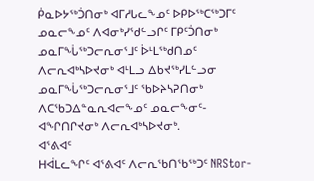ᑮᓇᐅᔭᖅᑑᑎᓂᒃ ᐊᒥᓱᒐᓚᖕᓄᑦ ᐅᑭᐅᖅᑕᖅᑐᒥᑦ ᓄᓇᓕᖕᓄᑦ ᐱᐊᓂᒃᓯᖁᓪᓗᒋᑦ ᒥᑭᑦᑑᑎᓂᒃ ᓄᓇᒥᖔᖅᑐᓕᕆᓂᕐᒧᑦ ᐆᒻᒪᖅᑯᑎᓄᑦ ᐱᓕᕆᐊᒃᓴᐅᔪᓂᒃ ᐊᒻᒪᓗ ᐃᑲᔪᖅᓯᒪᓪᓗᓂ ᓄᓇᒥᖔᖅᑐᓕᕆᓂᕐᒧᑦ ᖃᐅᔨᓴᕈᑎᓂᒃ ᐱᑕᖃᑐᐃᓐᓇᕆᐊᓕᖕᓄᑦ ᓄᓇᓕᖕᓂᑦ-ᐊᖏᑎᒋᔪᓂᒃ ᐱᓕᕆᐊᒃᓴᐅᔪᓂᒃ.
ᐊᕐᕕᐊᑦ
ᕼᐋᒪᓚᖏᑦ ᐊᕐᕕᐊᑦ ᐱᓕᕆᖃᑎᖃᖅᑐᑦ NRStor-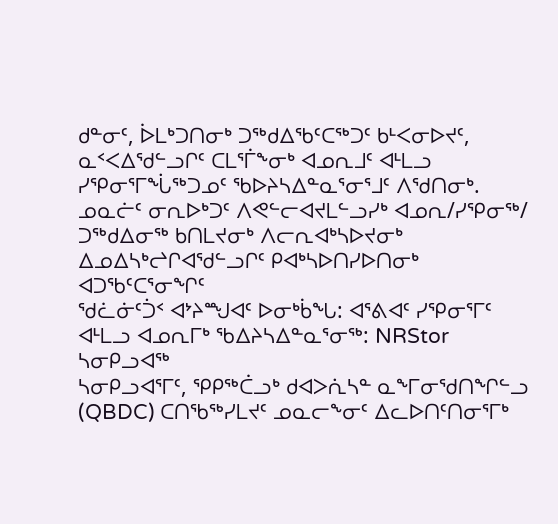ᑯᓐᓂᑦ, ᐆᒪᒃᑐᑎᓂᒃ ᑐᖅᑯᐃᖃᑦᑕᖅᑐᑦ ᑲᒻᐸᓂᐅᔪᑦ, ᓇᑉᐸᐃᖁᓪᓗᒋᑦ ᑕᒪᕐᒦᖕᓂᒃ ᐊᓄᕆᒧᑦ ᐊᒻᒪᓗ ᓯᕿᓂᕐᒥᖔᖅᑐᓄᑦ ᖃᐅᔨᓴᐃᓐᓇᕐᓂᕐᒧᑦ ᐱᖁᑎᓂᒃ. ᓄᓇᓖᑦ ᓂᕆᐅᒃᑐᑦ ᐱᕙᓪᓕᐊᔪᒪᓪᓗᓯᒃ ᐊᓄᕆ/ᓯᕿᓂᖅ/ ᑐᖅᑯᐃᓂᖅ ᑲᑎᒪᔪᓂᒃ ᐱᓕᕆᐊᒃᓴᐅᔪᓂᒃ ᐃᓄᐃᓴᒃᖠᒋᐊᖁᓪᓗᒋᑦ ᑭᐊᒃᓴᐅᑎᓯᐅᑎᓂᒃ ᐊᑐᖃᑦᑕᕐᓂᖏᑦ
ᖁᓛᓃᑦᑑᑉ ᐊᔾᔨᙳᐊᑦ ᐅᓂᒃᑳᖓ: ᐊᕐᕕᐊᑦ ᓯᕿᓂᕐᒥᑦ ᐊᒻᒪᓗ ᐊᓄᕆᒥᒃ ᖃᐃᔨᓴᐃᓐᓇᕐᓂᖅ: NRStor
ᓴᓂᑭᓗᐊᖅ
ᓴᓂᑭᓗᐊᕐᒥᑦ, ᕿᑭᖅᑖᓗᒃ ᑯᐊᐳᕇᓴᓐ ᓇᖕᒥᓂᖁᑎᖏᓪᓗ (QBDC) ᑕᑎᖃᖅᓯᒪᔪᑦ ᓄᓇᓕᖕᓂᑦ ᐃᓚᐅᑎᑦᑎᓂᕐᒥᒃ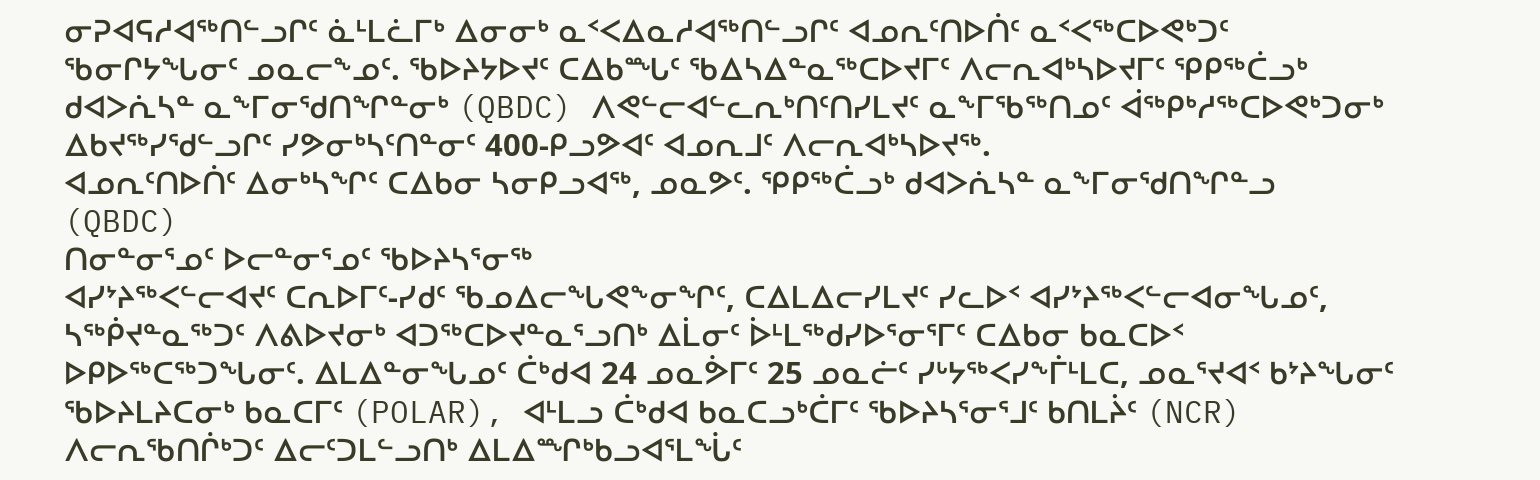ᓂᕈᐊᕋᓱᐊᖅᑎᓪᓗᒋᑦ ᓈᒻᒪᓛᒥᒃ ᐃᓂᓂᒃ ᓇᑉᐸᐃᓇᓱᐊᖅᑎᓪᓗᒋᑦ ᐊᓄᕆᑦᑎᐅᑏᑦ ᓇᑉᐸᖅᑕᐅᕙᒃᑐᑦ ᖃᓂᒋᔭᖓᓂᑦ ᓄᓇᓕᖕᓄᑦ. ᖃᐅᔨᔭᐅᔪᑦ ᑕᐃᑲᙵᑦ ᖃᐃᓴᐃᓐᓇᖅᑕᐅᔪᒥᑦ ᐱᓕᕆᐊᒃᓴᐅᔪᒥᑦ ᕿᑭᖅᑖᓗᒃ ᑯᐊᐳᕇᓴᓐ ᓇᖕᒥᓂᖁᑎᖏᓐᓂᒃ (QBDC) ᐱᕙᓪᓕᐊᓪᓚᕆᒃᑎᑦᑎᓯᒪᔪᑦ ᓇᖕᒥᖃᖅᑎᓄᑦ ᐋᖅᑭᒃᓱᖅᑕᐅᕙᒃᑐᓂᒃ ᐃᑲᔪᖅᓯᖁᓪᓗᒋᑦ ᓯᕗᓂᒃᓴᑦᑎᓐᓂᑦ 400-ᑭᓗᕗᐊᑦ ᐊᓄᕆᒧᑦ ᐱᓕᕆᐊᒃᓴᐅᔪᖅ.
ᐊᓄᕆᑦᑎᐅᑏᑦ ᐃᓂᒃᓴᖏᑦ ᑕᐃᑲᓂ ᓴᓂᑭᓗᐊᖅ, ᓄᓇᕗᑦ. ᕿᑭᖅᑖᓗᒃ ᑯᐊᐳᕇᓴᓐ ᓇᖕᒥᓂᖁᑎᖏᓐᓗ (QBDC)
ᑎᓂᓐᓂᕐᓄᑦ ᐅᓕᓐᓂᕐᓄᑦ ᖃᐅᔨᓴᕐᓂᖅ
ᐊᓯᔾᔨᖅᐸᓪᓕᐊᔪᑦ ᑕᕆᐅᒥᑦ-ᓯᑯᑦ ᖃᓄᐃᓕᖓᕙᖕᓂᖏᑦ, ᑕᐃᒪᐃᓕᓯᒪᔪᑦ ᓯᓚᐅᑉ ᐊᓯᔾᔨᖅᐸᓪᓕᐊᓂᖓᓄᑦ, ᓴᖅᑮᔪᓐᓇᖅᑐᑦ ᐱᕕᐅᔪᓂᒃ ᐊᑐᖅᑕᐅᔪᓐᓇᕐᓗᑎᒃ ᐃᒫᓂᑦ ᐆᒻᒪᖅᑯᓯᐅᕐᓂᕐᒥᑦ ᑕᐃᑲᓂ ᑲᓇᑕᐅᑉ ᐅᑭᐅᖅᑕᖅᑐᖓᓂᑦ. ᐃᒪᐃᓐᓂᖓᓄᑦ ᑖᒃᑯᐊ 24 ᓄᓇᕘᒥᑦ 25 ᓄᓇᓖᑦ ᓯᒡᔭᖅᐸᓯᖕᒦᒻᒪᑕ, ᓄᓇᕐᔪᐊᑉ ᑲᔾᔨᖓᓂᑦ ᖃᐅᔨᒪᔨᑕᓂᒃ ᑲᓇᑕᒥᑦ (POLAR), ᐊᒻᒪᓗ ᑖᒃᑯᐊ ᑲᓇᑕᓗᒃᑖᒥᑦ ᖃᐅᔨᓴᕐᓂᕐᒧᑦ ᑲᑎᒪᔩᑦ (NCR) ᐱᓕᕆᖃᑎᒌᒃᑐᑦ ᐃᓕᑦᑐᒪᓪᓗᑎᒃ ᐃᒪᐃᙱᒃᑲᓗᐊᕐᒪᖔᑦ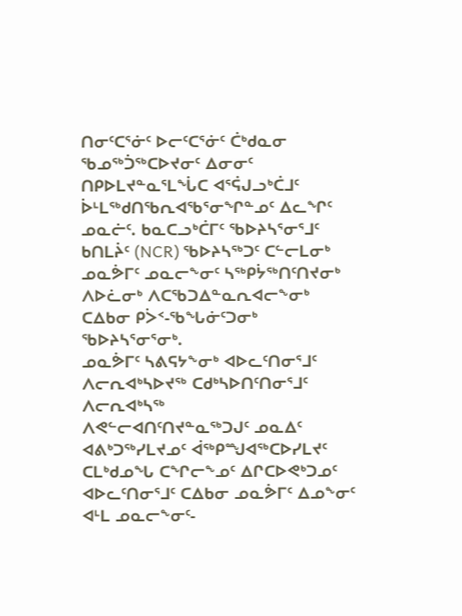ᑎᓂᑦᑕᕐᓃᑦ ᐅᓕᑦᑕᕐᓃᑦ ᑖᒃᑯᓇᓂ ᖃᓄᖅᑑᖅᑕᐅᔪᓂᑦ ᐃᓂᓂᑦ ᑎᑭᐅᒪᔪᓐᓇᕐᒪᖔᑕ ᐊᕐᕌᒍᓗᒃᑖᒧᑦ ᐆᒻᒪᖅᑯᑎᖃᕆᐊᖃᕐᓂᖏᓐᓄᑦ ᐃᓚᖏᑦ ᓄᓇᓖᑦ. ᑲᓇᑕᓗᒃᑖᒥᑦ ᖃᐅᔨᓴᕐᓂᕐᒧᑦ ᑲᑎᒪᔩᑦ (NCR) ᖃᐅᔨᓴᖅᑐᑦ ᑕᓪᓕᒪᓂᒃ ᓄᓇᕘᒥᑦ ᓄᓇᓕᖕᓂᑦ ᓴᖅᑭᔮᖅᑎᑦᑎᔪᓂᒃ ᐱᐅᓛᓂᒃ ᐱᑕᖃᑐᐃᓐᓇᕆᐊᓕᖕᓂᒃ ᑕᐃᑲᓂ ᑭᐴᑉ-ᖃᖓᓃᑦᑐᓂᒃ ᖃᐅᔨᓴᕐᓂᕐᓂᒃ.
ᓄᓇᕘᒥᑦ ᓴᕕᕋᔭᖕᓂᒃ ᐊᐅᓚᑦᑎᓂᕐᒧᑦ ᐱᓕᕆᐊᒃᓴᐅᔪᖅ ᑕᑯᒃᓴᐅᑎᑦᑎᓂᕐᒧᑦ ᐱᓕᕆᐊᒃᓴᖅ
ᐱᕙᓪᓕᐊᑎᑦᑎᔪᓐᓇᖅᑐᒍᑦ ᓄᓇᐃᑦ ᐊᕕᒃᑐᖅᓯᒪᔪᓄᑦ ᐋᖅᑭᙳᐊᖅᑕᐅᓯᒪᔪᑦ ᑕᒪᒃᑯᓄᖓ ᑕᖏᓕᖕᓄᑦ ᐃᒋᑕᐅᕙᒃᑐᓄᑦ ᐊᐅᓚᑦᑎᓂᕐᒧᑦ ᑕᐃᑲᓂ ᓄᓇᕘᒥᑦ ᐃᓄᖕᓂᑦ ᐊᒻᒪ ᓄᓇᓕᖕᓂᑦ-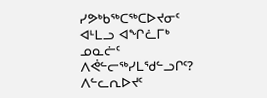ᓯᕗᒃᑲᖅᑕᖅᑕᐅᔪᓂᑦ ᐊᒻᒪᓗ ᐊᖏᓛᒥᒃ ᓄᓇᓖᑦ ᐱᕚᓪᓕᖅᓯᒪᖁᓪᓗᒋᑦ?
ᐱᓪᓚᕆᐅᔪᑦ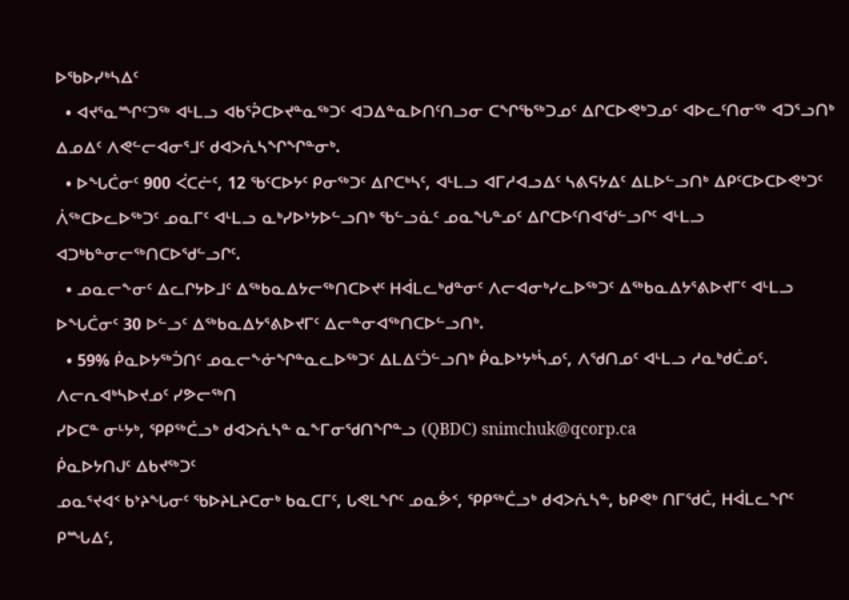ᐅᖃᐅᓯᒃᓴᐃᑦ
  • ᐊᔪᕐᓇᙱᑦᑐᖅ ᐊᒻᒪᓗ ᐊᑲᕐᕉᑕᐅᔪᓐᓇᖅᑐᑦ ᐊᑐᐃᓐᓇᐅᑎᑦᑎᓗᓂ ᑕᖏᖃᖅᑐᓄᑦ ᐃᒋᑕᐅᕙᒃᑐᓄᑦ ᐊᐅᓚᑦᑎᓂᖅ ᐊᑐᕐᓗᑎᒃ ᐃᓄᐃᑦ ᐱᕙᓪᓕᐊᓂᕐᒧᑦ ᑯᐊᐳᕇᓴᖏᖏᓐᓂᒃ.
  • ᐅᖓᑖᓂᑦ 900 ᐹᑕᓖᑦ, 12 ᖃᑦᑕᐅᔭᑦ ᑭᓂᖅᑐᑦ ᐃᒋᑕᒃᓴᑦ, ᐊᒻᒪᓗ ᐊᒥᓱᐊᓗᐃᑦ ᓴᕕᕋᔭᐃᑦ ᐃᒪᐅᓪᓗᑎᒃ ᐃᑭᑦᑕᐅᑕᐅᕙᒃᑐᑦ ᐲᖅᑕᐅᓚᐅᖅᑐᑦ ᓄᓇᒥᑦ ᐊᒻᒪᓗ ᓇᒃᓯᐅᔾᔭᐅᓪᓗᑎᒃ ᖃᓪᓗᓈᑦ ᓄᓇᖓᓐᓄᑦ ᐃᒋᑕᐅᑦᑎᐊᖁᓪᓗᒋᑦ ᐊᒻᒪᓗ ᐊᑐᒃᑲᓐᓂᓕᖅᑎᑕᐅᖁᓪᓗᒋᑦ.
  • ᓄᓇᓕᖕᓂᑦ ᐃᓚᒋᔭᐅᒧᑦ ᐃᖅᑲᓇᐃᔭᓕᖅᑎᑕᐅᔪᑦ ᕼᐋᒪᓚᒃᑯᓐᓂᑦ ᐱᓕᐊᓂᒃᓯᓚᐅᖅᑐᑦ ᐃᖅᑲᓇᐃᔭᕐᕕᐅᔪᒥᑦ ᐊᒻᒪᓗ ᐅᖓᑖᓂᑦ 30 ᐅᓪᓗᑦ ᐃᖅᑲᓇᐃᔭᕐᕕᐅᔪᒥᑦ ᐃᓕᓐᓂᐊᖅᑎᑕᐅᓪᓗᑎᒃ.
  • 59% ᑮᓇᐅᔭᖅᑑᑎᑦ ᓄᓇᓕᖕᓃᖏᓐᓇᓚᐅᖅᑐᑦ ᐃᒪᐃᑦᑑᓪᓗᑎᒃ ᑮᓇᐅᔾᔭᒃᓵᓄᑦ, ᐱᖁᑎᓄᑦ ᐊᒻᒪᓗ ᓱᓇᒃᑯᑖᓄᑦ.
ᐱᓕᕆᐊᒃᓴᐅᔪᓄᑦ ᓯᕗᓕᖅᑎ
ᓯᐅᑕᓐ ᓂᒻᔭᒃ, ᕿᑭᖅᑖᓗᒃ ᑯᐊᐳᕇᓴᓐ ᓇᖕᒥᓂᖁᑎᖏᓐᓗ (QBDC) snimchuk@qcorp.ca
ᑮᓇᐅᔭᑎᒍᑦ ᐃᑲᔪᖅᑐᑦ
ᓄᓇᕐᔪᐊᑉ ᑲᔾᔨᖓᓂᑦ ᖃᐅᔨᒪᔨᑕᓂᒃ ᑲᓇᑕᒥᑦ, ᒐᕙᒪᖏᑦ ᓄᓇᕘᑉ, ᕿᑭᖅᑖᓗᒃ ᑯᐊᐳᕇᓴᓐ, ᑲᑭᕙᒃ ᑎᒥᖁᑖ, ᕼᐋᒪᓚᖏᑦ ᑭᙵᐃᑦ,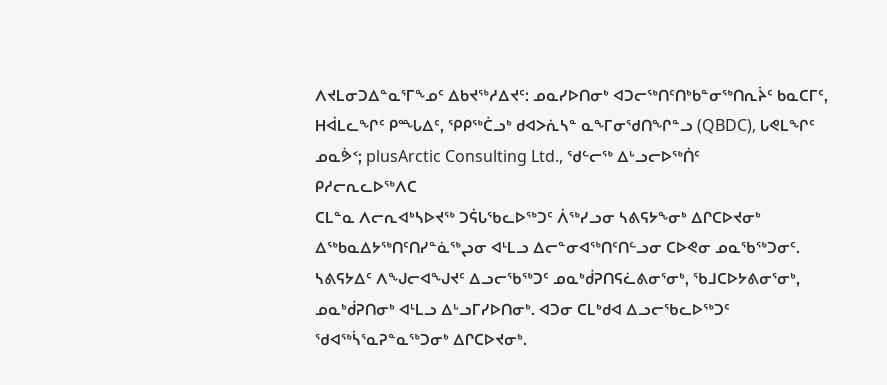ᐱᔪᒪᓂᑐᐃᓐᓇᕐᒥᖕᓄᑦ ᐃᑲᔪᖅᓱᐃᔪᑦ: ᓄᓇᓯᐅᑎᓂᒃ ᐊᑐᓕᖅᑎᑦᑎᒃᑲᓐᓂᖅᑎᕆᔩᑦ ᑲᓇᑕᒥᑦ, ᕼᐋᒪᓚᖏᑦ ᑭᙵᐃᑦ, ᕿᑭᖅᑖᓗᒃ ᑯᐊᐳᕇᓴᓐ ᓇᖕᒥᓂᖁᑎᖏᓐᓗ (QBDC), ᒐᕙᒪᖏᑦ ᓄᓇᕘᑉ; plusArctic Consulting Ltd., ᖁᓪᓕᖅ ᐃᒡᓗᓕᐅᖅᑏᑦ
ᑭᓱᓕᕆᓚᐅᖅᐱᑕ
ᑕᒪᓐᓇ ᐱᓕᕆᐊᒃᓴᐅᔪᖅ ᑐᕌᒐᖃᓚᐅᖅᑐᑦ ᐲᖅᓯᓗᓂ ᓴᕕᕋᔭᖕᓂᒃ ᐃᒋᑕᐅᔪᓂᒃ ᐃᖅᑲᓇᐃᔭᖅᑎᑦᑎᓯᓐᓈᖅᖢᓂ ᐊᒻᒪᓗ ᐃᓕᓐᓂᐊᖅᑎᑦᑎᓪᓗᓂ ᑕᐅᕙᓂ ᓄᓇᖃᖅᑐᓂᑦ. ᓴᕕᕋᔭᐃᑦ ᐱᖑᓕᐊᖑᔪᑦ ᐃᓗᓕᖃᖅᑐᑦ ᓄᓇᒃᑰᕈᑎᕋᓛᕕᓂᕐᓂᒃ, ᖃᒧᑕᐅᔭᕕᓂᕐᓂᒃ, ᓄᓇᒃᑰᕈᑎᓂᒃ ᐊᒻᒪᓗ ᐃᒡᓗᒥᓯᐅᑎᓂᒃ. ᐊᑐᓂ ᑕᒪᒃᑯᐊ ᐃᓗᓕᖃᓚᐅᖅᑐᑦ ᖁᐊᖅᓵᕐᓇᕈᓐᓇᖅᑐᓂᒃ ᐃᒋᑕᐅᔪᓂᒃ.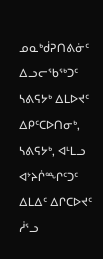ᓄᓇᒃᑰᕈᑎᕕᓃᑦ ᐃᓗᓕᖃᖅᑐᑦ ᓴᕕᕋᔭᒃ ᐃᒪᐅᔪᑦ ᐃᑭᑦᑕᐅᑎᓂᒃ, ᓴᕕᕋᔭᒃ, ᐊᒻᒪᓗ ᐊᔾᔨᒌᙱᑦᑐᑦ ᐃᒪᐃᑦ ᐃᒋᑕᐅᔪᑦ ᓲᕐᓗ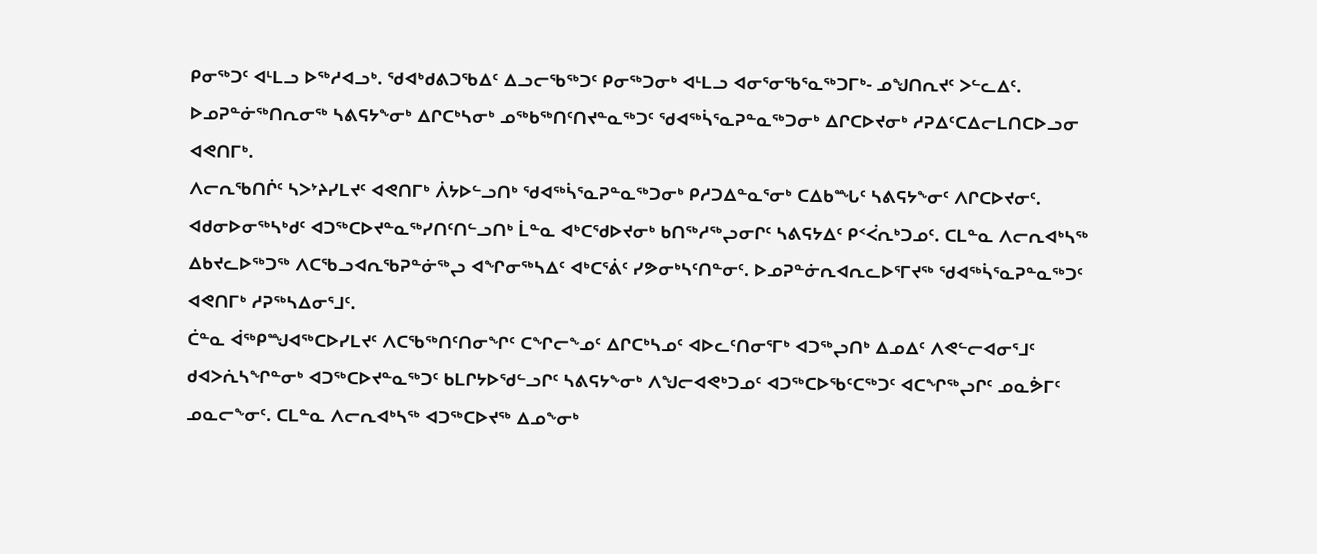ᑭᓂᖅᑐᑦ ᐊᒻᒪᓗ ᐅᖅᓱᐊᓗᒃ. ᖁᐊᒃᑯᕕᑐᖃᐃᑦ ᐃᓗᓕᖃᖅᑐᑦ ᑭᓂᖅᑐᓂᒃ ᐊᒻᒪᓗ ᐊᓂᕐᓂᖃᕐᓇᖅᑐᒥᒃ- ᓄᖑᑎᕆᔪᑦ ᐳᓪᓚᐃᑦ. ᐅᓄᕈᓐᓃᖅᑎᕆᓂᖅ ᓴᕕᕋᔭᖕᓂᒃ ᐃᒋᑕᒃᓴᓂᒃ ᓄᖅᑲᖅᑎᑦᑎᔪᓐᓇᖅᑐᑦ ᖁᐊᖅᓵᕐᓇᕈᓐᓇᖅᑐᓂᒃ ᐃᒋᑕᐅᔪᓂᒃ ᓱᕈᐃᑦᑕᐃᓕᒪᑎᑕᐅᓗᓂ ᐊᕙᑎᒥᒃ.
ᐱᓕᕆᖃᑎᒌᑦ ᓴᐳᔾᔨᓯᒪᔪᑦ ᐊᕙᑎᒥᒃ ᐲᔭᐅᓪᓗᑎᒃ ᖁᐊᖅᓵᕐᓇᕈᓐᓇᖅᑐᓂᒃ ᑭᓱᑐᐃᓐᓇᕐᓂᒃ ᑕᐃᑲᙵᑦ ᓴᕕᕋᔭᖕᓂᑦ ᐱᒋᑕᐅᔪᓂᑦ. ᐊᑯᓂᐅᓂᖅᓴᒃᑯᑦ ᐊᑐᖅᑕᐅᔪᓐᓇᖅᓯᑎᑦᑎᓪᓗᑎᒃ ᒫᓐᓇ ᐊᒃᑕᕐᑯᐅᔪᓂᒃ ᑲᑎᖅᓱᖅᖢᓂᒋᑦ ᓴᕕᕋᔭᐃᑦ ᑭᑉᐹᕆᒃᑐᓄᑦ. ᑕᒪᓐᓇ ᐱᓕᕆᐊᒃᓴᖅ ᐃᑲᔪᓚᐅᖅᑐᖅ ᐱᑕᖃᓗᐊᕆᖃᕈᓐᓃᖅᖢ ᐊᖏᓂᖅᓴᐃᑦ ᐊᒃᑕᕐᕖᑦ ᓯᕗᓂᒃᓴᑦᑎᓐᓂᑦ. ᐅᓄᕈᓐᓃᕆᐊᕆᓚᐅᕐᒥᔪᖅ ᖁᐊᖅᓵᕐᓇᕈᓐᓇᖅᑐᑦ ᐊᕙᑎᒥᒃ ᓱᕈᖅᓴᐃᓂᕐᒧᑦ.
ᑖᓐᓇ ᐋᖅᑭᙳᐊᖅᑕᐅᓯᒪᔪᑦ ᐱᑕᖃᖅᑎᑦᑎᓂᖏᑦ ᑕᖏᓕᖕᓄᑦ ᐃᒋᑕᒃᓴᓄᑦ ᐊᐅᓚᑦᑎᓂᕐᒥᒃ ᐊᑐᖅᖢᑎᒃ ᐃᓄᐃᑦ ᐱᕙᓪᓕᐊᓂᕐᒧᑦ ᑯᐊᐳᕇᓴᖏᓐᓂᒃ ᐊᑐᖅᑕᐅᔪᓐᓇᖅᑐᑦ ᑲᒪᒋᔭᐅᖁᓪᓗᒋᑦ ᓴᕕᕋᔭᖕᓂᒃ ᐱᖑᓕᐊᕙᒃᑐᓄᑦ ᐊᑐᖅᑕᐅᖃᑦᑕᖅᑐᑦ ᐊᑕᖏᖅᖢᒋᑦ ᓄᓇᕘᒥᑦ ᓄᓇᓕᖕᓂᑦ. ᑕᒪᓐᓇ ᐱᓕᕆᐊᒃᓴᖅ ᐊᑐᖅᑕᐅᔪᖅ ᐃᓄᖕᓂᒃ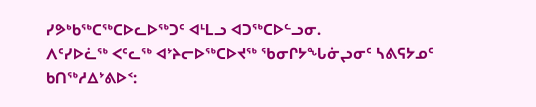ᓯᕗᒃᑲᖅᑕᖅᑕᐅᓚᐅᖅᑐᑦ ᐊᒻᒪᓗ ᐊᑐᖅᑕᐅᓪᓗᓂ.
ᐱᑦᓯᐅᓛᖅ ᐸᑦᓚᖅ ᐊᔾᔨᓕᐅᖅᑕᐅᔪᖅ ᖃᓂᒋᔭᖓᓃᖢᓂᑦ ᓴᕕᕋᔭᓄᑦ ᑲᑎᖅᓱᐃᔾᕕᐅᑉ: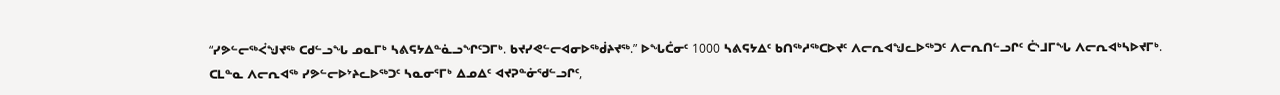“ᓯᕗᓪᓕᖅᐹᖑᔪᖅ ᑕᑯᓪᓗᖓ ᓄᓇᒥᒃ ᓴᕕᕋᔭᐃᓐᓈᓗᖏᑦᑐᒥᒃ. ᑲᔪᓯᕙᓪᓕᐊᓂᐅᖅᑰᔨᔪᖅ.” ᐅᖓᑖᓂᑦ 1000 ᓴᕕᕋᔭᐃᑦ ᑲᑎᖅᓱᖅᑕᐅᔪᑦ ᐱᓕᕆᐊᖑᓚᐅᖅᑐᑦ ᐱᓕᕆᑎᓪᓗᒋᑦ ᑖᔅᒧᒥᖓ ᐱᓕᕆᐊᒃᓴᐅᔪᒥᒃ.
ᑕᒪᓐᓇ ᐱᓕᕆᐊᖅ ᓯᕗᓪᓕᐅᔾᔨᓚᐅᖅᑐᑦ ᓴᓇᓂᕐᒥᒃ ᐃᓄᐃᑦ ᐊᔪᕈᓐᓃᖁᓪᓗᒋᑦ,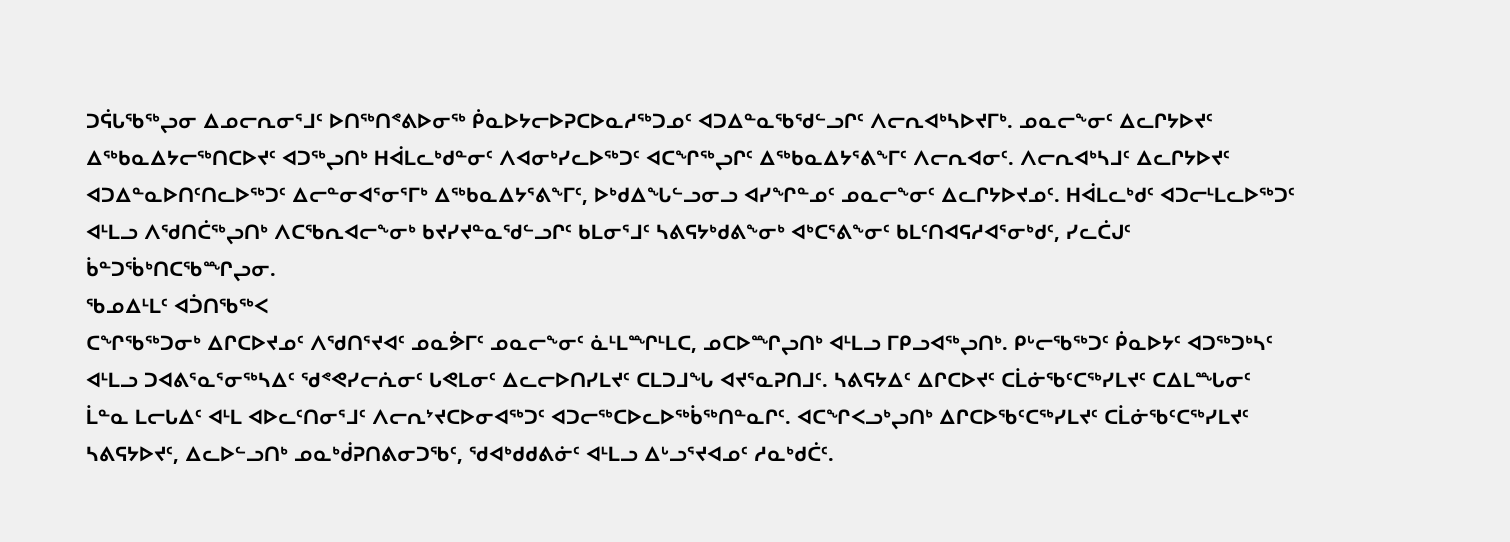ᑐᕌᒐᖃᖅᖢᓂ ᐃᓄᓕᕆᓂᕐᒧᑦ ᐅᑎᖅᑎᕝᕕᐅᓂᖅ ᑮᓇᐅᔭᓕᐅᕈᑕᐅᓇᓱᖅᑐᓄᑦ ᐊᑐᐃᓐᓇᖃᖁᓪᓗᒋᑦ ᐱᓕᕆᐊᒃᓴᐅᔪᒥᒃ. ᓄᓇᓕᖕᓂᑦ ᐃᓚᒋᔭᐅᔪᑦ ᐃᖅᑲᓇᐃᔭᓕᖅᑎᑕᐅᔪᑦ ᐊᑐᖅᖢᑎᒃ ᕼᐋᒪᓚᒃᑯᓐᓂᑦ ᐱᐊᓂᒃᓯᓚᐅᖅᑐᑦ ᐊᑕᖏᖅᖢᒋᑦ ᐃᖅᑲᓇᐃᔭᕐᕕᖕᒥᑦ ᐱᓕᕆᐊᓂᑦ. ᐱᓕᕆᐊᒃᓴᒧᑦ ᐃᓚᒋᔭᐅᔪᑦ ᐊᑐᐃᓐᓇᐅᑎᑦᑎᓚᐅᖅᑐᑦ ᐃᓕᓐᓂᐊᕐᓂᕐᒥᒃ ᐃᖅᑲᓇᐃᔭᕐᕕᖕᒥᑦ, ᐅᒃᑯᐃᖓᓪᓗᓂᓗ ᐊᓯᖏᓐᓄᑦ ᓄᓇᓕᖕᓂᑦ ᐃᓚᒋᔭᐅᔪᓄᑦ. ᕼᐋᒪᓚᒃᑯᑦ ᐊᑐᓕᒻᒪᓚᐅᖅᑐᑦ ᐊᒻᒪᓗ ᐱᖁᑎᑖᖅᖢᑎᒃ ᐱᑕᖃᕆᐊᓕᖕᓂᒃ ᑲᔪᓯᔪᓐᓇᖁᓪᓗᒋᑦ ᑲᒪᓂᕐᒧᑦ ᓴᕕᕋᔭᒃᑯᕕᖕᓂᒃ ᐊᒃᑕᕐᕕᖕᓂᑦ ᑲᒪᑦᑎᐊᕋᓱᐊᕐᓂᒃᑯᑦ, ᓯᓚᑖᒍᑦ ᑳᓐᑐᖄᒃᑎᑕᖃᙱᖢᓂ.
ᖃᓄᐃᒻᒪᑦ ᐊᑑᑎᖃᖅᐸ
ᑕᖏᖃᖅᑐᓂᒃ ᐃᒋᑕᐅᔪᓄᑦ ᐱᖁᑎᕐᔪᐊᑦ ᓄᓇᕘᒥᑦ ᓄᓇᓕᖕᓂᑦ ᓈᒻᒪᙱᒻᒪᑕ, ᓄᑕᐅᙱᖢᑎᒃ ᐊᒻᒪᓗ ᒥᑭᓗᐊᖅᖢᑎᒃ. ᑭᒡᓕᖃᖅᑐᑦ ᑮᓇᐅᔭᑦ ᐊᑐᖅᑐᒃᓴᑦ ᐊᒻᒪᓗ ᑐᐊᕕᕐᓇᕐᓂᖅᓴᐃᑦ ᖁᕝᕙᓯᓕᕇᓂᑦ ᒐᕙᒪᓂᑦ ᐃᓚᓕᐅᑎᓯᒪᔪᑦ ᑕᒪᑐᒧᖓ ᐊᔪᕐᓇᕈᑎᒧᑦ. ᓴᕕᕋᔭᐃᑦ ᐃᒋᑕᐅᔪᑦ ᑕᒫᓃᖃᑦᑕᖅᓯᒪᔪᑦ ᑕᐃᒪᙵᓂᑦ ᒫᓐᓇ ᒪᓕᒐᐃᑦ ᐊᒻᒪ ᐊᐅᓚᑦᑎᓂᕐᒧᑦ ᐱᓕᕆᔾᔪᑕᐅᓂᐊᖅᑐᑦ ᐊᑐᓕᖅᑕᐅᓚᐅᖅᑳᖅᑎᓐᓇᒋᑦ. ᐊᑕᖏᐸᓗᒃᖢᑎᒃ ᐃᒋᑕᐅᖃᑦᑕᖅᓯᒪᔪᑦ ᑕᒫᓃᖃᑦᑕᖅᓯᒪᔪᑦ ᓴᕕᕋᔭᐅᔪᑦ, ᐃᓚᐅᓪᓗᑎᒃ ᓄᓇᒃᑰᕈᑎᕕᓂᑐᖃᑦ, ᖁᐊᒃᑯᑯᕕᓃᑦ ᐊᒻᒪᓗ ᐃᒡᓗᕐᔪᐊᓄᑦ ᓱᓇᒃᑯᑖᑦ.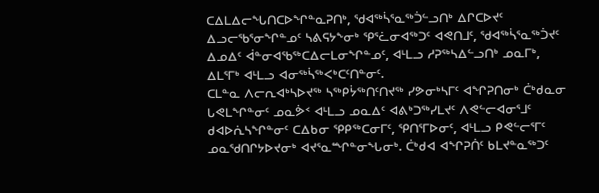ᑕᐃᒪᐃᓕᖓᑎᑕᐅᖏᓐᓇᕈᑎᒃ, ᖁᐊᖅᓵᕐᓇᖅᑑᓪᓗᑎᒃ ᐃᒋᑕᐅᔪᑦ ᐃᓗᓕᖃᕐᓂᖏᓐᓄᑦ ᓴᕕᕋᔭᖕᓂᒃ ᕿᕐᓛᓂᐊᖅᑐᑦ ᐊᕙᑎᒧᑦ, ᖁᐊᖅᓵᕐᓇᖅᑑᔪᑦ ᐃᓄᐃᑦ ᐋᓐᓂᐊᖃᖅᑕᐃᓕᒪᓂᖏᓐᓄᑦ, ᐊᒻᒪᓗ ᓱᕈᖅᓴᐃᓪᓗᑎᒃ ᓄᓇᒥᒃ, ᐃᒪᕐᒥᒃ ᐊᒻᒪᓗ ᐊᓂᖅᓵᖅᐸᒃᑕᑦᑎᓐᓂᑦ.
ᑕᒪᓐᓇ ᐱᓕᕆᐊᒃᓴᐅᔪᖅ ᓴᖅᑭᔮᖅᑎᑦᑎᔪᖅ ᓯᕗᓂᒃᓴᒥᑦ ᐊᖏᕈᑎᓂᒃ ᑖᒃᑯᓇᓂ ᒐᕙᒪᖏᓐᓂᑦ ᓄᓇᕘᑉ ᐊᒻᒪᓗ ᓄᓇᐃᑦ ᐊᕕᒃᑐᖅᓯᒪᔪᑦ ᐱᕙᓪᓕᐊᓂᕐᒧᑦ ᑯᐊᐅᕇᓴᖏᓐᓂᑦ ᑕᐃᑲᓂ ᕿᑭᖅᑕᓂᒥᑦ, ᕿᑎᕐᒥᐅᓂᑦ, ᐊᒻᒪᓗ ᑭᕙᓪᓕᕐᒥᑦ ᓄᓇᖁᑎᒋᔭᐅᔪᓂᒃ ᐊᔪᕐᓇᙱᓐᓂᖓᓂᒃ. ᑖᒃᑯᐊ ᐊᖏᕈᑏᑦ ᑲᒪᔪᓐᓇᖅᑐᑦ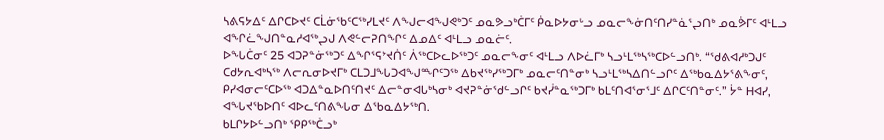ᓴᕕᕋᔭᐃᑦ ᐃᒋᑕᐅᔪᑦ ᑕᒫᓃᖃᑦᑕᖅᓯᒪᔪᑦ ᐱᖑᓕᐊᖑᕙᒃᑐᑦ ᓄᓇᕗᓗᒃᑖᒥᑦ ᑮᓇᐅᔭᓂᒡᓗ ᓄᓇᓕᖕᓃᑎᑦᑎᓯᓐᓈᕐᖢᑎᒃ ᓄᓇᕘᒥᑦ ᐊᒻᒪᓗ ᐊᖏᓛᖑᑎᓐᓇᓱᐊᖅᖢᒍ ᐱᕙᓪᓕᕈᑎᖏᑦ ᐃᓄᐃᑦ ᐊᒻᒪᓗ ᓄᓇᓖᑦ.
ᐅᖓᑖᓂᑦ 25 ᐊᑐᕈᓐᓃᖅᑐᑦ ᐃᖏᕐᕋᔾᔪᑏᑦ ᐲᖅᑕᐅᓚᐅᖅᑐᑦ ᓄᓇᓕᖕᓂᑦ ᐊᒻᒪᓗ ᐱᐅᓛᒥᒃ ᓴᓗᒻᒪᖅᓴᖅᑕᐅᓪᓗᑎᒃ. “ᖁᕕᐊᓱᒃᑐᒍᑦ ᑕᑯᔭᕆᐊᒃᓴᖅ ᐱᓕᕆᓂᐅᔪᒥᒃ ᑕᒪᑐᒧᖓᑐᐊᖑᙱᑦᑐᖅ ᐃᑲᔪᖅᓯᖅᑐᒥᒃ ᓄᓇᓕᑦᑎᓐᓂᒃ ᓴᓗᒻᒪᖅᓴᐃᑎᓪᓗᒋᑦ ᐃᖅᑲᓇᐃᔭᕐᕕᖕᓂᑦ, ᑭᓯᐊᓂᓕᑦᑕᐅᖅ ᐊᑐᐃᓐᓇᐅᑎᑦᑎᔪᑦ ᐃᓕᓐᓂᐊᒐᒃᓴᓂᒃ ᐊᔪᕈᓐᓃᖁᓪᓗᒋᑦ ᑲᔪᓰᓐᓇᖅᑐᒥᒃ ᑲᒪᑦᑎᐊᕐᓂᕐᒧᑦ ᐃᒋᑕᑦᑎᓐᓂᑦ.” ᔮᓐ ᕼᐊᓯ, ᐊᖓᔪᖃᐅᑎᑦ ᐊᐅᓚᑦᑎᕕᖓᓂ ᐃᖃᓇᐃᔭᖅᑎ.
ᑲᒪᒋᔭᐅᓪᓗᑎᒃ ᕿᑭᖅᑖᓗᒃ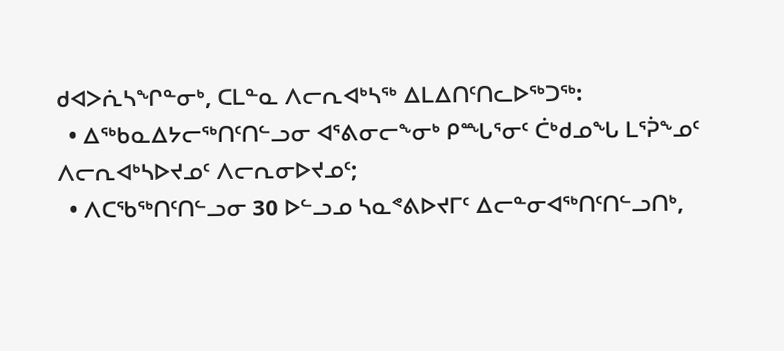ᑯᐊᐳᕇᓴᖏᓐᓂᒃ, ᑕᒪᓐᓇ ᐱᓕᕆᐊᒃᓴᖅ ᐃᒪᐃᑎᑦᑎᓚᐅᖅᑐᖅ:
  • ᐃᖅᑲᓇᐃᔭᓕᖅᑎᑦᑎᓪᓗᓂ ᐊᕐᕕᓂᓕᖕᓂᒃ ᑭᙵᕐᓂᑦ ᑖᒃᑯᓄᖓ ᒪᕐᕉᖕᓄᑦ ᐱᓕᕆᐊᒃᓴᐅᔪᓄᑦ ᐱᓕᕆᓂᐅᔪᓄᑦ;
  • ᐱᑕᖃᖅᑎᑦᑎᓪᓗᓂ 30 ᐅᓪᓗᓄ ᓴᓇᕝᕕᐅᔪᒥᑦ ᐃᓕᓐᓂᐊᖅᑎᑦᑎᓪᓗᑎᒃ,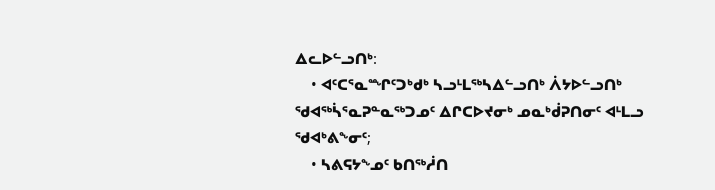ᐃᓚᐅᓪᓗᑎᒃ:
    • ᐊᑦᑕᕐᓇᙱᑦᑐᒃᑯᒃ ᓴᓗᒻᒪᖅᓴᐃᓪᓗᑎᒃ ᐲᔭᐅᓪᓗᑎᒃ ᖁᐊᖅᓵᕐᓇᕈᓐᓇᖅᑐᓄᑦ ᐃᒋᑕᐅᔪᓂᒃ ᓄᓇᒃᑰᕈᑎᓂᑦ ᐊᒻᒪᓗ ᖁᐊᒃᕕᖕᓂᑦ;
    • ᓴᕕᕋᔭᖕᓄᑦ ᑲᑎᖅᓲᑎ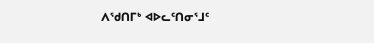ᐱᖁᑎᒥᒃ ᐊᐅᓚᑦᑎᓂᕐᒧᑦ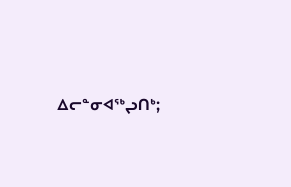ᐃᓕᓐᓂᐊᖅᖢᑎᒃ;